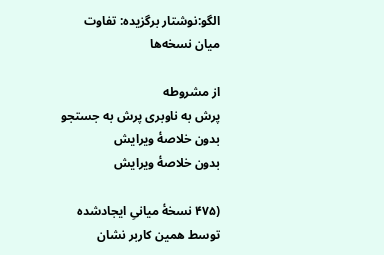الگو:نوشتار برگزیده: تفاوت میان نسخه‌ها

از مشروطه
پرش به ناوبری پرش به جستجو
بدون خلاصۀ ویرایش
بدون خلاصۀ ویرایش

(۴۷۵ نسخهٔ میانیِ ایجادشده توسط همین کاربر نشان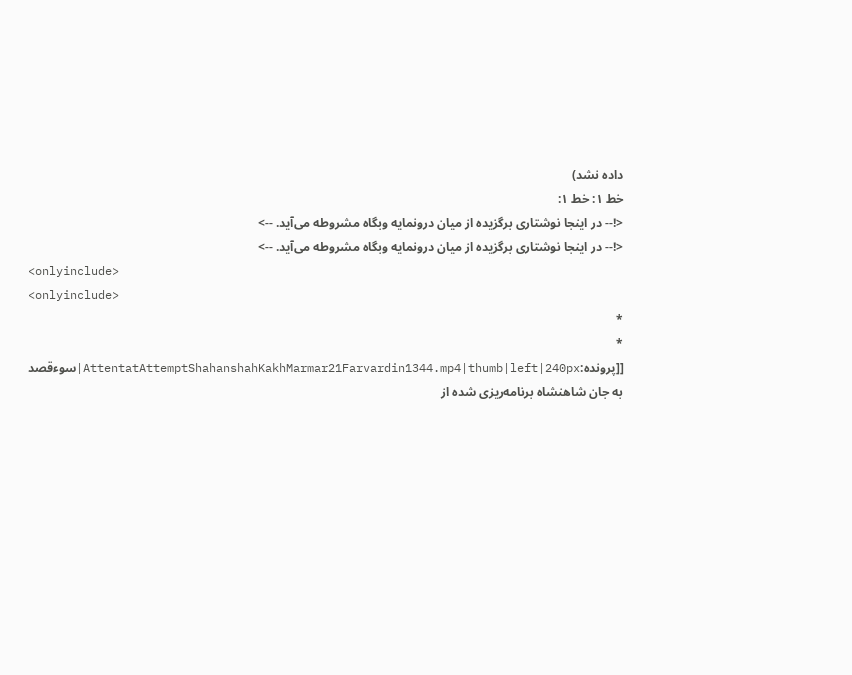داده نشد)
خط ۱: خط ۱:
<!-- در اینجا نوشتاری برگزیده از میان درونمایه وبگاه مشروطه می‌آید. -->
<!-- در اینجا نوشتاری برگزیده از میان درونمایه وبگاه مشروطه می‌آید. -->
<onlyinclude>
<onlyinclude>
*
*
[[پرونده:AttentatAttemptShahanshahKakhMarmar21Farvardin1344.mp4|thumb|left|240px|سوءقصد به جان شاهنشاه برنامه‌ریزی شده از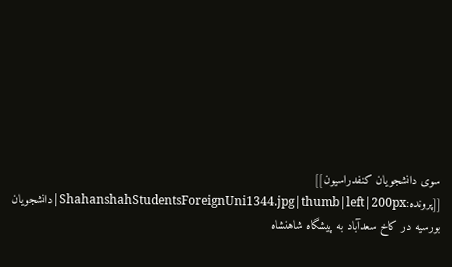سوی دانشجویان کنفدراسیون]]
[[پرونده:ShahanshahStudentsForeignUni1344.jpg|thumb|left|200px|دانشجویان بورسیه در کاخ سعدآباد به پیشگاه شاهنشاه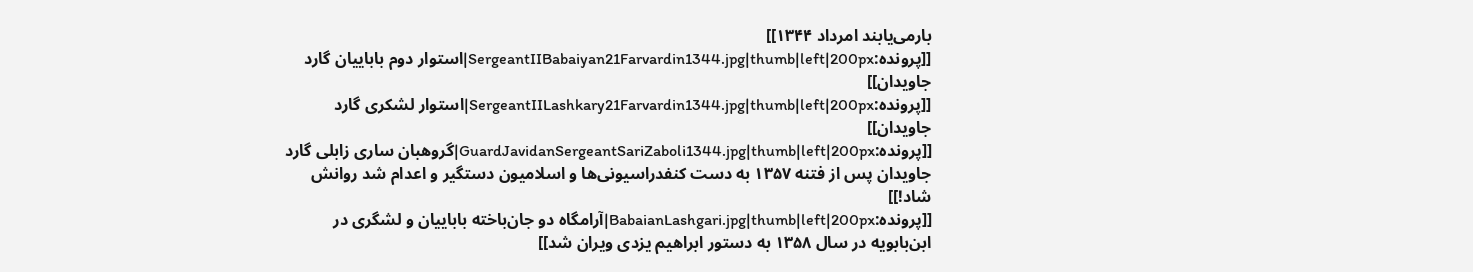بارمی‌یابند امرداد ۱۳۴۴]]
[[پرونده:SergeantIIBabaiyan21Farvardin1344.jpg|thumb|left|200px|استوار دوم باباییان گارد جاویدان]]
[[پرونده:SergeantIILashkary21Farvardin1344.jpg|thumb|left|200px|استوار لشکری گارد جاویدان]]
[[پرونده:GuardJavidanSergeantSariZaboli1344.jpg|thumb|left|200px|گروهبان ساری زابلی گارد جاویدان پس از فتنه ۱۳۵۷ به دست کنفدراسیونی‌ها و اسلامیون دستگیر و اعدام شد روانش شاد!]]
[[پرونده:BabaianLashgari.jpg|thumb|left|200px|آرامگاه دو جان‌باخته باباییان و لشگری در ابن‌بابویه در سال ۱۳۵۸ به دستور ابراهیم یزدی ویران شد]]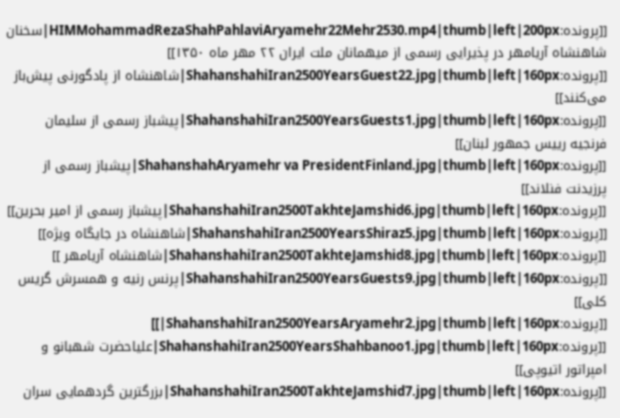[[پرونده:HIMMohammadRezaShahPahlaviAryamehr22Mehr2530.mp4|thumb|left|200px|سخنان شاهنشاه آریامهر در پذیرایی رسمی از میهمانان ملت ایران ۲۲ مهر ماه ۱۳۵۰]]
[[پرونده:ShahanshahiIran2500YearsGuest22.jpg|thumb|left|160px|شاهنشاه از پادگورنی پیش‌باز می‌کنند]]
[[پرونده:ShahanshahiIran2500YearsGuests1.jpg|thumb|left|160px|پیشباز رسمی از سلیمان فرنجیه رییس جمهور لبنان]]
[[پرونده:ShahanshahAryamehr va PresidentFinland.jpg|thumb|left|160px|پیشباز رسمی از پرزیدنت فنلاند]]
[[پرونده:ShahanshahiIran2500TakhteJamshid6.jpg|thumb|left|160px|پیشباز رسمی از امیر بحرین]]
[[پرونده:ShahanshahiIran2500YearsShiraz5.jpg|thumb|left|160px|شاهنشاه در جایگاه ویژه]]
[[پرونده:ShahanshahiIran2500TakhteJamshid8.jpg|thumb|left|160px|شاهنشاه آریامهر ]]
[[پرونده:ShahanshahiIran2500YearsGuests9.jpg|thumb|left|160px|پرنس رنیه و همسرش گریس کلی]]
[[پرونده:ShahanshahiIran2500YearsAryamehr2.jpg|thumb|left|160px|]]
[[پرونده:ShahanshahiIran2500YearsShahbanoo1.jpg|thumb|left|160px|علیاحضرت شهبانو و امپراتور اتیوپی]]
[[پرونده:ShahanshahiIran2500TakhteJamshid7.jpg|thumb|left|160px|بزرگترین گردهمایی سران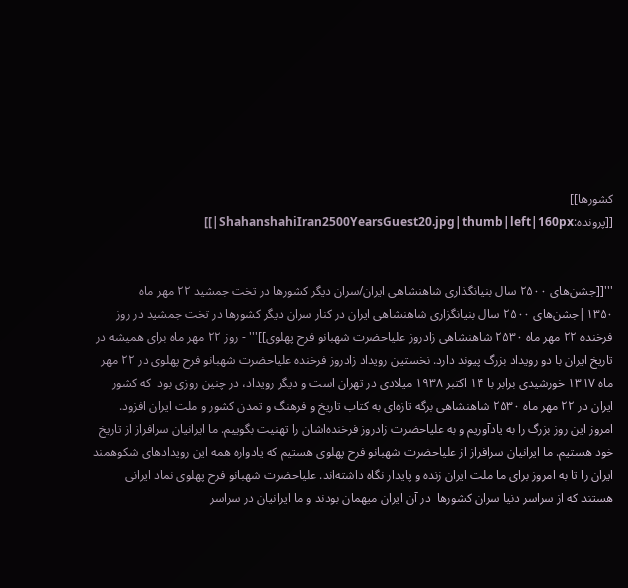کشورها]]
[[پرونده:ShahanshahiIran2500YearsGuest20.jpg|thumb|left|160px|]]


'''[[جشن‌های ۲۵۰۰ سال بنیانگذاری شاهنشاهی ایران/سران دیگر کشورها در تخت جمشید ۲۲ مهر ماه ۱۳۵۰|جشن‌های ۲۵۰۰ سال بنیانگزاری شاهنشاهی ایران در کنار سران دیگر کشورها در تخت جمشید در روز فرخنده ۲۲ مهر ماه ۲۵۳۰ شاهنشاهی زادروز علیاحضرت شهبانو فرح پهلوی]]''' - روز ۲۲ مهر ماه برای همیشه در تاریخ ایران با دو رویداد بزرگ پیوند دارد. نخستین رویداد زادروز فرخنده علیاحضرت شهبانو فرح پهلوی در ۲۲ مهر ماه ۱۳۱۷ خورشیدی برابر با ۱۴ اکتبر ۱۹۳۸ میلادی در تهران است و دیگر رویداد، در چنین روزی بود  که کشور ایران در ۲۲ مهر ماه ۲۵۳۰ شاهنشاهی برگه تازه‌ای به کتاب تاریخ و فرهنگ و تمدن کشور و ملت ایران افزود. امروز این روز بزرگ را به یادآوریم و به علیاحضرت زادروز فرخنده‌اشان را تهنیت بگوییم. ما ایرانیان سرافراز از تاریخ خود هستیم. ما ایرانیان سرافراز از علیاحضرت شهبانو فرح پهلوی هستیم که یادواره همه این رویدادهای شکوهمند ایران را تا به امروز برای ما ملت ایران زنده و پایدار نگاه داشته‌اند. علیاحضرت شهبانو فرح پهلوی نماد ایرانی هستند که از سراسر دنیا سران کشورها  در آن ایران میهمان بودند و ما ایرانیان در سراسر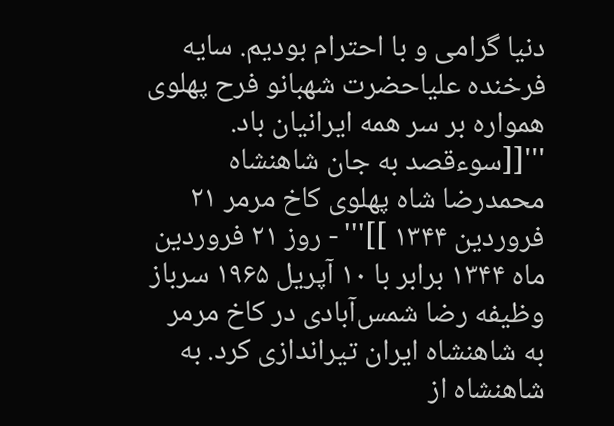دنیا گرامی و با احترام بودیم. سایه فرخنده علیاحضرت شهبانو فرح پهلوی همواره بر سر همه ایرانیان باد.
'''[[سوءقصد به جان شاهنشاه محمدرضا شاه پهلوی کاخ مرمر ۲۱ فروردین ۱۳۴۴ ]]''' - روز ۲۱ فروردین ماه ۱۳۴۴ برابر با ۱۰ آپریل ۱۹۶۵ سرباز وظیفه رضا شمس‌آبادی در کاخ مرمر به شاهنشاه ایران تیراندازی کرد. به شاهنشاه از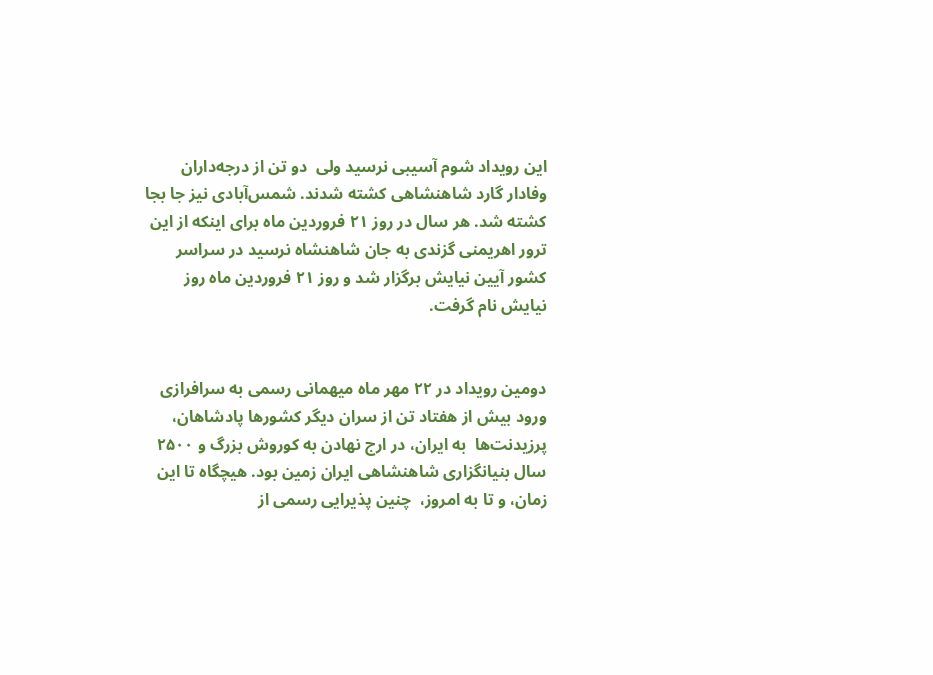این رویداد شوم آسیبی نرسید ولی  دو تن از درجه‌داران وفادار گارد شاهنشاهی کشته شدند. شمس‌آبادی نیز جا بجا کشته شد. هر سال در روز ۲۱ فروردین ماه برای اینکه از این ترور اهریمنی گزندی به جان شاهنشاه نرسید در سراسر کشور آیین نیایش برگزار شد و روز ۲۱ فروردین ماه روز نیایش نام گرفت.


دومین رویداد در ۲۲ مهر ماه میهمانی رسمی به سرافرازی ورود بیش از هفتاد تن از سران دیگر کشورها پادشاهان، پرزیدنت‌ها  به ایران، در ارج نهادن به کوروش بزرگ و ۲۵۰۰ سال بنیانگزاری شاهنشاهی ایران زمین بود. هیچگاه تا این زمان، و تا به امروز،  چنین پذیرایی رسمی از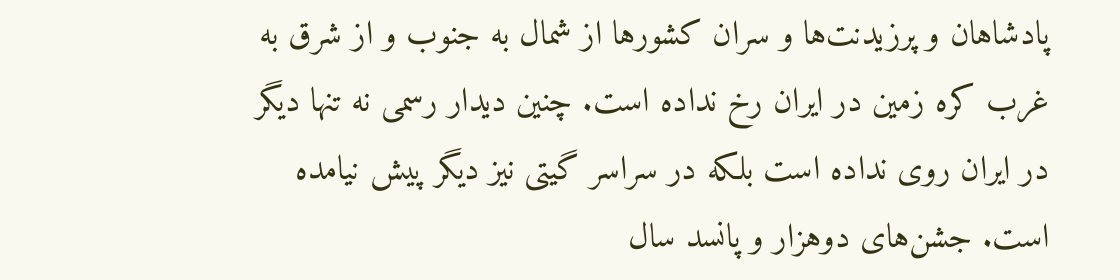پادشاهان و پرزیدنت‌ها و سران کشورها از شمال به جنوب و از شرق به غرب کره زمین در ایران رخ نداده است. چنین دیدار رسمی نه تنها دیگر در ایران روی نداده است بلکه در سراسر گیتی نیز دیگر پیش نیامده است. جشن‌های دوهزار و پانسد سال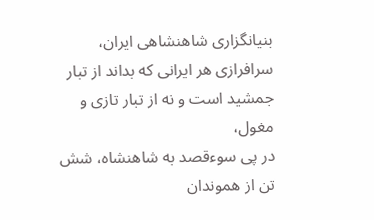بنیانگزاری شاهنشاهی ایران، سرافرازی هر ایرانی که بداند از تبار جمشید است و نه از تبار تازی و مغول،
در پی سوءقصد به شاهنشاه، شش تن از هموندان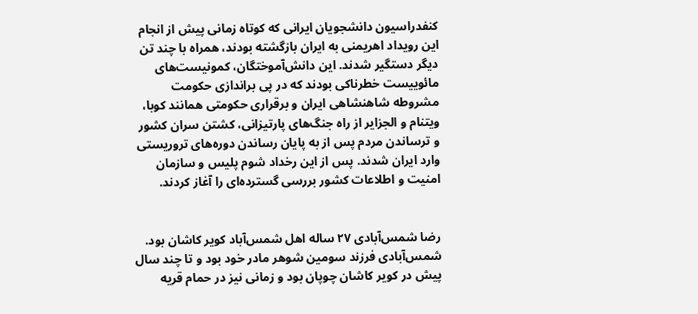کنفدراسیون دانشجویان ایرانی که کوتاه زمانی پیش از انجام این رویداد اهریمنی به ایران بازگشته بودند، همراه با چند تن دیگر دستگیر شدند. این دانش‌آموختگان، کمونیست‌های مائوییست خطرناکی بودند که در پی براندازی حکومت مشروطه شاهنشاهی ایران و برقراری حکومتی همانند کوبا، ویتنام و الجزایر از راه جنگ‌های پارتیزانی، کشتن سران کشور و ترساندن مردم پس از به پایان رساندن دوره‌های تروریستی وارد ایران شدند. پس از این رخداد شوم پلیس و سازمان امنیت و اطلاعات کشور بررسی گسترده‌ای را آغاز کردند.


رضا شمس‌آبادی ۲۷ ساله اهل شمس‌آباد کویر کاشان بود. شمس‌آبادی فرزند سومین شوهر مادر خود بود و تا چند سال پیش در کویر کاشان چوپان بود و زمانی نیز در حمام قریه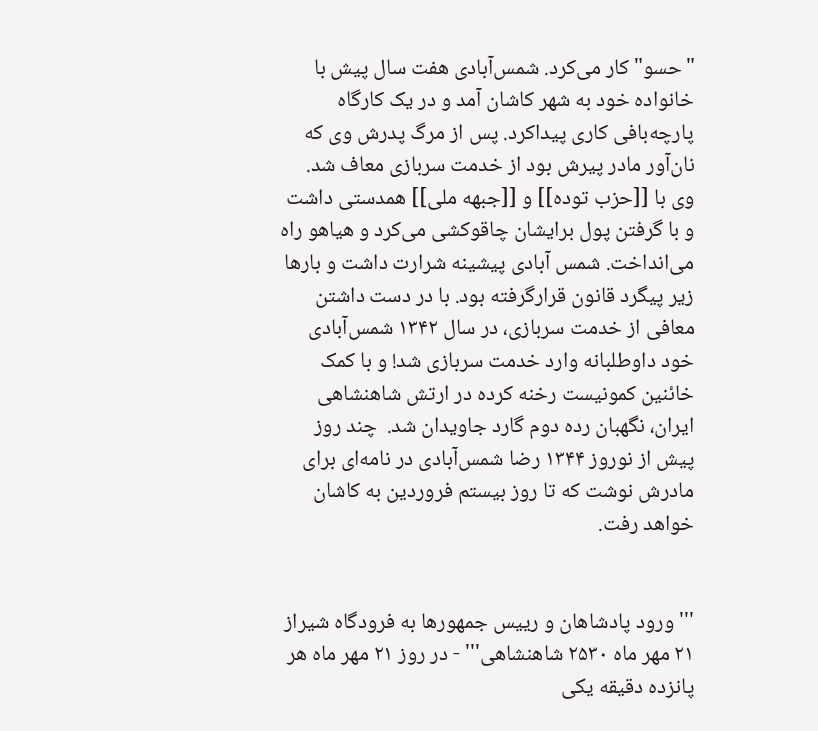"حسو" کار می‌کرد. شمس‌آبادی هفت سال پیش با خانواده خود به شهر کاشان آمد و در یک کارگاه پارچه‌بافی کاری پیداکرد. پس از مرگ پدرش وی که نان‌آور مادر پیرش بود از خدمت سربازی معاف شد. وی با [[حزب توده]] و [[جبهه ملی]] همدستی داشت و با گرفتن پول برایشان چاقوکشی می‌کرد و هیاهو راه می‌انداخت. شمس آبادی پیشینه شرارت داشت و بارها زیر پیگرد قانون قرارگرفته بود. با در دست داشتن معافی از خدمت سربازی، در سال ۱۳۴۲ شمس‌آبادی خود داوطلبانه وارد خدمت سربازی شد! و با کمک خائنین کمونیست رخنه کرده در ارتش شاهنشاهی ایران، نگهبان رده دوم گارد جاویدان شد.  چند روز پیش از نوروز ۱۳۴۴ رضا شمس‌آبادی در نامه‌ای برای مادرش نوشت که تا روز بیستم فروردین به کاشان خواهد رفت.


'''ورود پادشاهان و رییس جمهورها به فرودگاه شیراز ۲۱ مهر ماه ۲۵۳۰ شاهنشاهی''' - در روز ۲۱ مهر ماه هر پانزده دقیقه یکی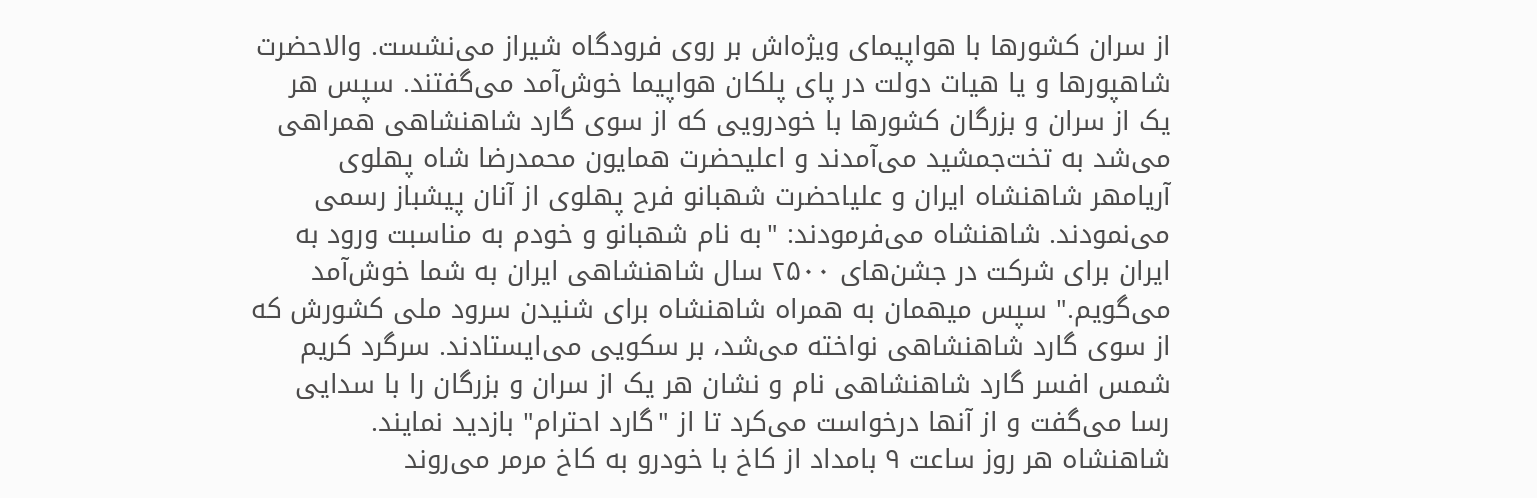از سران کشورها با هواپیمای ویژه‌اش بر روی فرودگاه شیراز می‌نشست. والاحضرت شاهپورها و یا هیات دولت در پای پلکان هواپیما خوش‌آمد می‌گفتند. سپس هر یک از سران و بزرگان کشورها با خودرویی که از سوی گارد شاهنشاهی همراهی می‌شد به تخت‌جمشید می‌آمدند و اعلیحضرت همایون محمدرضا شاه پهلوی آریامهر شاهنشاه ایران و علیاحضرت شهبانو فرح پهلوی از آنان پیشباز رسمی می‌نمودند. شاهنشاه می‌فرمودند: "به نام شهبانو و خودم به مناسبت ورود به ایران برای شرکت در جشن‌های ۲۵۰۰ سال شاهنشاهی ایران به شما خوش‌آمد می‌گویم." سپس میهمان به همراه شاهنشاه برای شنیدن سرود ملی کشورش که از سوی گارد شاهنشاهی نواخته می‌شد، بر سکویی می‌ایستادند. سرگرد کریم شمس افسر گارد شاهنشاهی نام و نشان هر یک از سران و بزرگان را با سدایی رسا می‌گفت و از آنها درخواست می‌کرد تا از "گارد احترام" بازدید نمایند.
شاهنشاه هر روز ساعت ۹ بامداد از کاخ با خودرو به کاخ مرمر می‌روند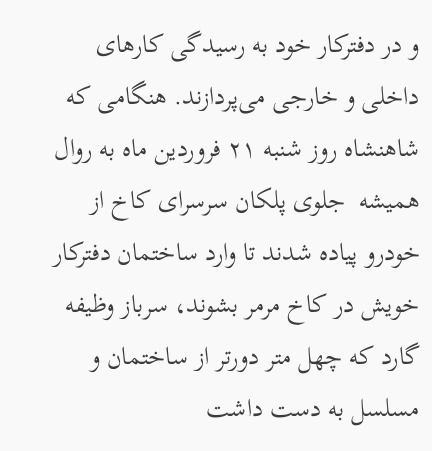و در دفترکار خود به رسیدگی کارهای داخلی و خارجی می‌پردازند. هنگامی که شاهنشاه روز شنبه ۲۱ فروردین ماه به روال همیشه  جلوی پلکان سرسرای کاخ از خودرو پیاده شدند تا وارد ساختمان دفترکار خویش در کاخ مرمر بشوند، سرباز وظیفه گارد که چهل متر دورتر از ساختمان و مسلسل به دست داشت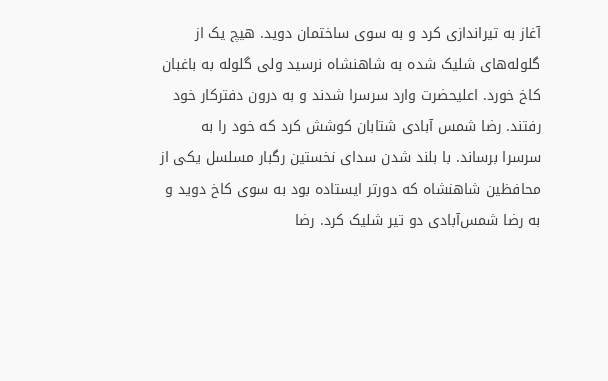آغاز به تیراندازی کرد و به سوی ساختمان دوید. هیچ یک از گلوله‌های شلیک شده به شاهنشاه نرسید ولی گلوله به باغبان کاخ خورد. اعلیحضرت وارد سرسرا شدند و به درون دفترکار خود رفتند. رضا شمس آبادی شتابان کوشش کرد که خود را به سرسرا برساند. با بلند شدن سدای نخستین رگبار مسلسل یکی از محافظین شاهنشاه که دورتر ایستاده بود به سوی کاخ دوید و به رضا شمس‌آبادی دو تیر شلیک کرد. رضا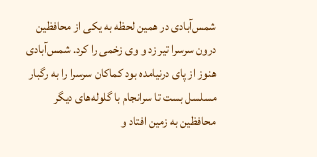شمس‌آبادی در همین لحظه به یکی از محافظین درون سرسرا تیر زد و وی زخمی را کرد. شمس‌آبادی هنوز از پای درنیامده بود کماکان سرسرا را به رگبار مسلسل بست تا سرانجام با گلوله‌های دیگر محافظین به زمین افتاد و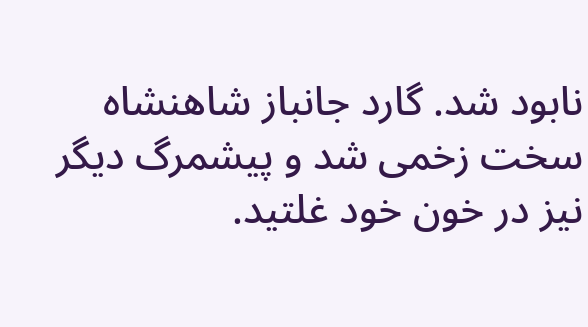نابود شد. گارد جانباز شاهنشاه سخت زخمی شد و پیشمرگ دیگر نیز در خون خود غلتید.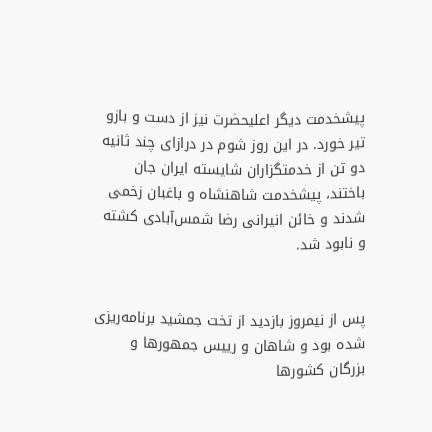پیشخدمت دیگر اعلیحضرت نیز از دست و بازو تیر خورد. در این روز شوم در درازای چند ثانیه دو تن از خدمتگزاران شایسته ایران جان باختند، پیشخدمت شاهنشاه و باغبان زخمی شدند و خائن انیرانی رضا شمس‌آبادی کشته و نابود شد.


پس از نیمروز بازدید از تخت جمشید برنامه‌ریزی شده بود و شاهان و رییس جمهورها و بزرگان کشورها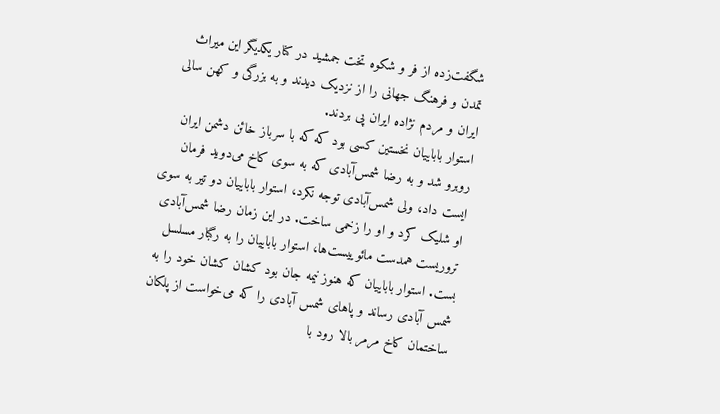شگفت‌زده از فر و شکوه تخت جمشید در کنار یکدیگر این میراث تمدن و فرهنگ جهانی را از نزدیک دیدند و به بزرگی و کهن سالی ایران و مردم نژاده ایران پی بردند.
استوار باباییان نخستین کسی بود که که با سرباز خائن دشمن ایران روبرو شد و به رضا شمس‌آبادی که به سوی کاخ می‌دوید فرمان ایست داد، ولی شمس‌آبادی توجه نکرد، استوار باباییان دو تیر به سوی او شلیک کرد و او را زخمی ساخت. در این زمان رضا شمس‌آبادی تروریست همدست مائوییست‌ها، استوار باباییان را به رگبار مسلسل بست. استوار باباییان که هنوز نیمه جان بود کشان کشان خود را به شمس آبادی رساند و پاهای شمس آبادی را که می‌خواست از پلکان ساختمان کاخ مرمر بالا رود با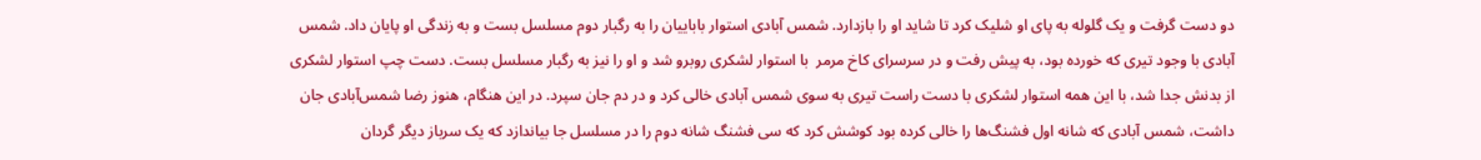دو دست گرفت و یک گلوله به پای او شلیک کرد تا شاید او را بازدارد. شمس آبادی استوار باباییان را به رگبار دوم مسلسل بست و به زندگی او پایان داد. شمس آبادی با وجود تیری که خورده بود، به پیش رفت و در سرسرای کاخ مرمر  با استوار لشکری روبرو شد و او را نیز به رگبار مسلسل بست. دست چپ استوار لشکری از بدنش جدا شد، با این همه استوار لشکری با دست راست تیری به سوی شمس آبادی خالی کرد و در دم جان سپرد. در این هنگام، هنوز رضا شمس‌آبادی جان داشت، شمس آبادی که شانه اول فشنگ‌ها را خالی کرده بود کوشش کرد که سی فشنگ شانه دوم را در مسلسل جا بیاندازد که یک سرباز دیگر گردان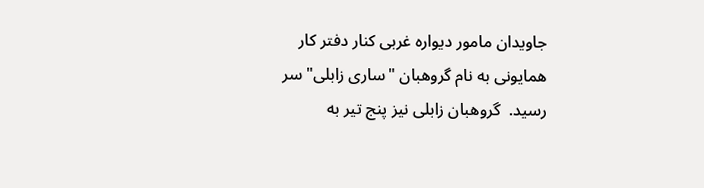جاویدان مامور دیواره غربی کنار دفتر کار همایونی به نام گروهبان "ساری زابلی" سر رسید.  گروهبان زابلی نیز پنج تیر به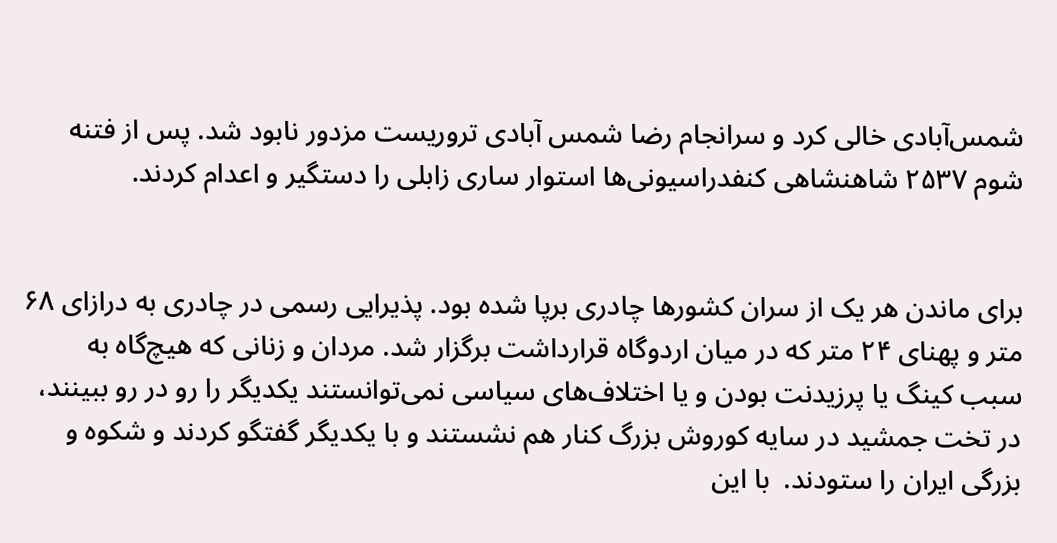شمس‌آبادی خالی کرد و سرانجام رضا شمس آبادی تروریست مزدور نابود شد. پس از فتنه شوم ۲۵۳۷ شاهنشاهی کنفدراسیونی‌ها استوار ساری زابلی را دستگیر و اعدام کردند.


برای ماندن هر یک از سران کشورها چادری برپا شده بود. پذیرایی رسمی در چادری به درازای ۶۸ متر و پهنای ۲۴ متر که در میان اردوگاه قرارداشت برگزار شد. مردان و زنانی که هیچ‌گاه به سبب کینگ یا پرزیدنت بودن و یا اختلاف‌های سیاسی نمی‌توانستند یکدیگر را رو در رو ببینند، در تخت جمشید در سایه کوروش بزرگ کنار هم نشستند و با یکدیگر گفتگو کردند و شکوه و بزرگی ایران را ستودند.  با این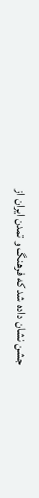جشن نشان داده شد که فرهنگ و تمدن ایران از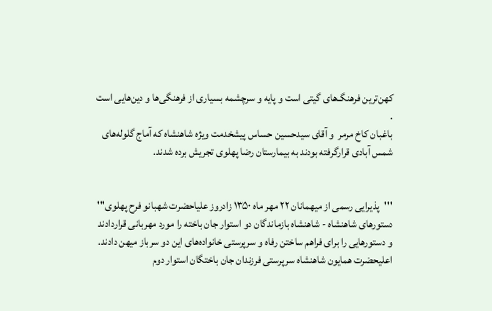کهن‌ترین فرهنگ‌های گیتی است و پایه و سرچشمه بسیاری از فرهنگی‌ها و دین‌هایی است .
باغبان کاخ مرمر  و آقای سیدحسین حساس پیشخدمت ویژه شاهنشاه که آماج گلوله‌های شمس آبادی قرارگرفته بودند به بیمارستان رضا پهلوی تجریش برده شدند.


'''پذیرایی رسمی از میهمانان ۲۲ مهر ماه ۱۳۵۰ زادروز علیاحضرت شهبانو فرح پهلوی'''
دستورهای شاهنشاه - شاهنشاه بازماندگان دو استوار جان باخته را مورد مهربانی قراردادند و دستورهایی را برای فراهم ساختن رفاه و سرپرستی خانواده‌های این دو سرباز میهن دادند. اعلیحضرت همایون شاهنشاه سرپرستی فرزندان جان باختگان استوار دوم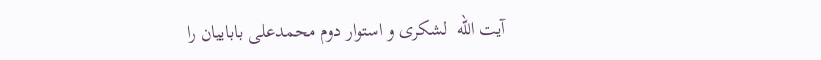آیت الله  لشکری و استوار دوم محمدعلی باباییان را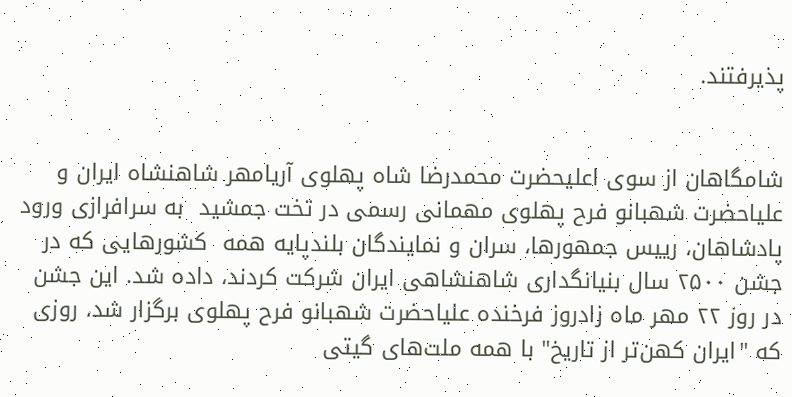پذیرفتند.


شامگاهان از سوی اعلیحضرت محمدرضا شاه پهلوی آریامهر شاهنشاه ایران و علیاحضرت شهبانو فرح پهلوی مهمانی رسمی در تخت جمشید  به سرافرازی ورود پادشاهان، رییس جمهورها، سران و نمایندگان بلندپایه همه  کشورهایی که در جشن ۲۵۰۰ سال بنیانگداری شاهنشاهی ایران شرکت کردند، داده شد. این جشن در روز ۲۲ مهر ماه زادروز فرخنده علیاحضرت شهبانو فرح پهلوی برگزار شد، روزی که "ایران کهن‌تر از تاریخ" با همه ملت‌های گیتی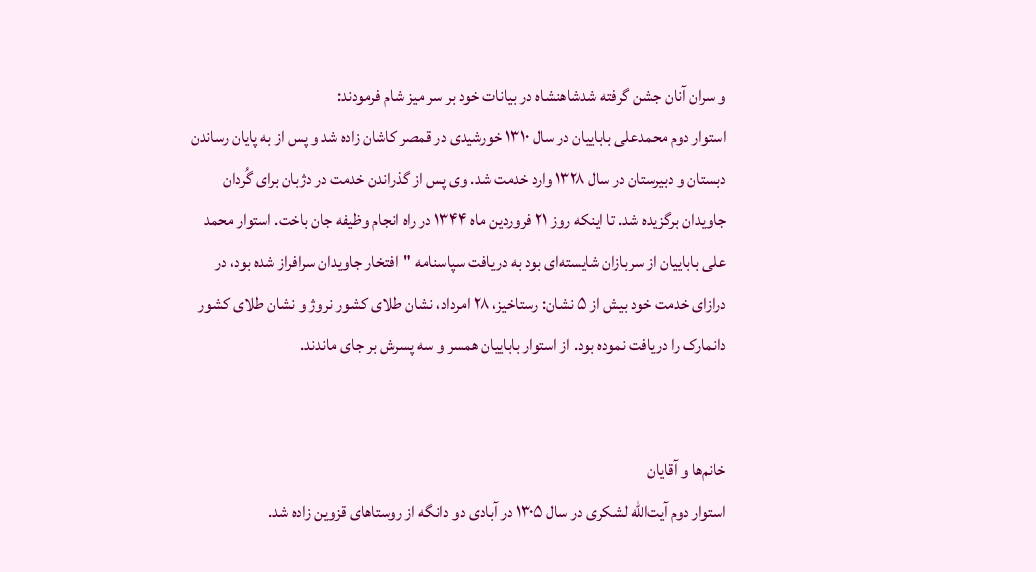و سران آنان جشن گرفته شدشاهنشاه در بیانات خود بر سر میز شام فرمودند:
استوار دوم محمدعلی باباییان در سال ۱۳۱۰ خورشیدی در قمصر کاشان زاده شد و پس از به پایان رساندن دبستان و دبیرستان در سال ۱۳۲۸ وارد خدمت شد. وی پس از گذراندن خدمت در دژبان برای گُردان جاویدان برگزیده شد. تا اینکه روز ۲۱ فروردین ماه ۱۳۴۴ در راه انجام وظیفه جان باخت. استوار محمد علی باباییان از سربازان شایسته‌ای بود به دریافت سپاسنامه "افتخار جاویدان سرافراز شده بود، در درازای خدمت خود بیش از ۵ نشان: رستاخیز، ۲۸ امرداد، نشان طلای کشور نروژ و نشان طلای کشور دانمارک را دریافت نموده بود. از استوار باباییان همسر و سه پسرش بر جای ماندند.


خانم‌ها و آقایان
استوار دوم آیت‌الله لشکری در سال ۱۳۰۵ در آبادی دو دانگه از روستاهای قزوین زاده شد.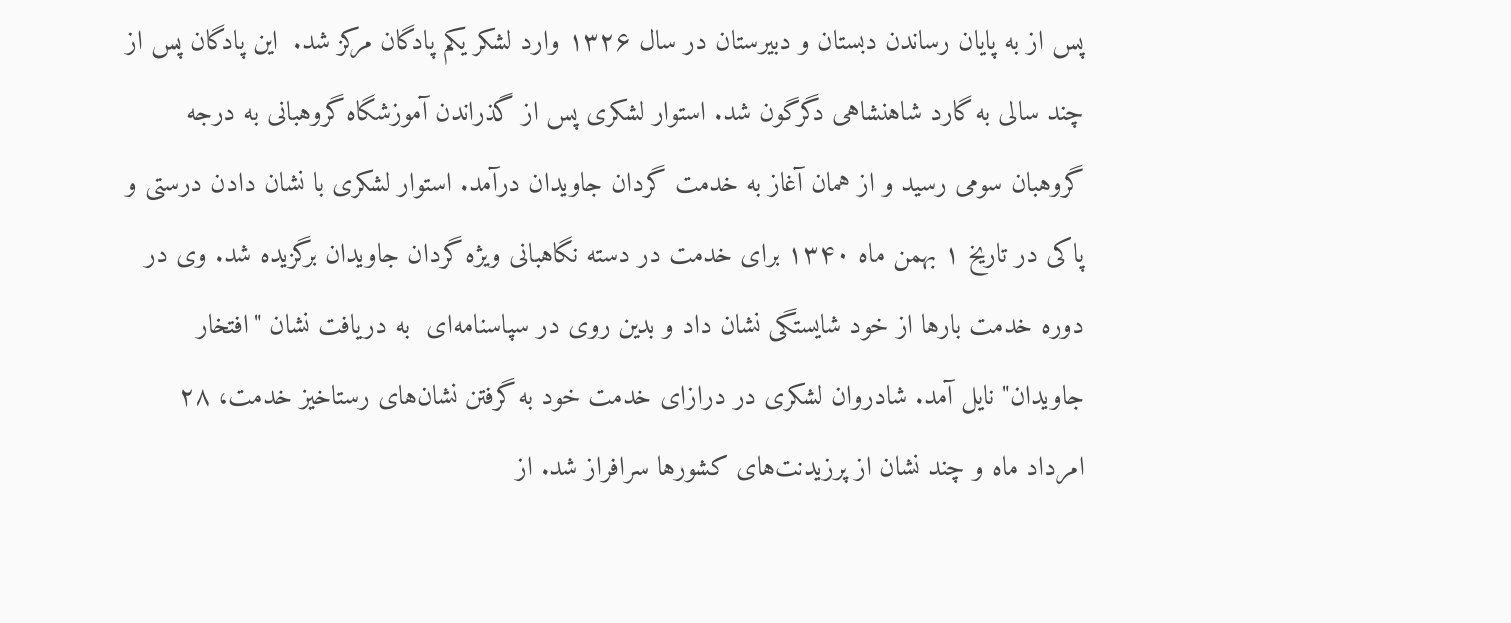پس از به پایان رساندن دبستان و دبیرستان در سال ۱۳۲۶ وارد لشکر یکم پادگان مرکز شد.  این پادگان پس از چند سالی به گارد شاهنشاهی دگرگون شد. استوار لشکری پس از گذراندن آموزشگاه گروهبانی به درجه گروهبان سومی رسید و از همان آغاز به خدمت گردان جاویدان درآمد. استوار لشکری با نشان دادن درستی و پاکی در تاریخ ۱ بهمن ماه ۱۳۴۰ برای خدمت در دسته نگاهبانی ویژه گردان جاویدان برگزیده شد. وی در دوره خدمت بارها از خود شایستگی نشان داد و بدین روی در سپاسنامه‌ای  به دریافت نشان "افتخار جاویدان" نایل آمد. شادروان لشکری در درازای خدمت خود به گرفتن نشان‌های رستاخیز خدمت، ۲۸ امرداد ماه و چند نشان از پرزیدنت‌های کشورها سرافراز شد. از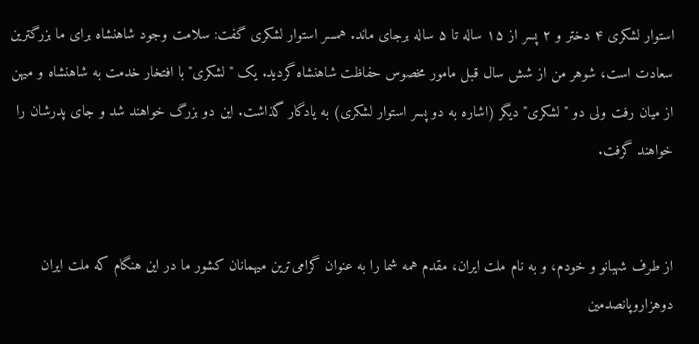استوار لشکری ۴ دختر و ۲ پسر از ۱۵ ساله تا ۵ ساله برجای ماند. همسر استوار لشکری گفت: سلامت وجود شاهنشاه برای ما بزرگترین سعادت است، شوهر من از شش سال قبل مامور مخصوس حفاظت شاهنشاه گردید. یک "لشکری" با افتخار خدمت به شاهنشاه و میهن از میان رفت ولی دو "لشکری" دیگر (اشاره به دو پسر استوار لشکری) به یادگار گذاشت. این دو بزرگ خواهند شد و جای پدرشان را خواهند گرفت.


از طرف شهبانو و خودم، و به نام ملت ایران، مقدم همه شما را به عنوان گرامی‌ترین میهمانان کشور ما در این هنگام که ملت ایران دوهزاروپانصدمین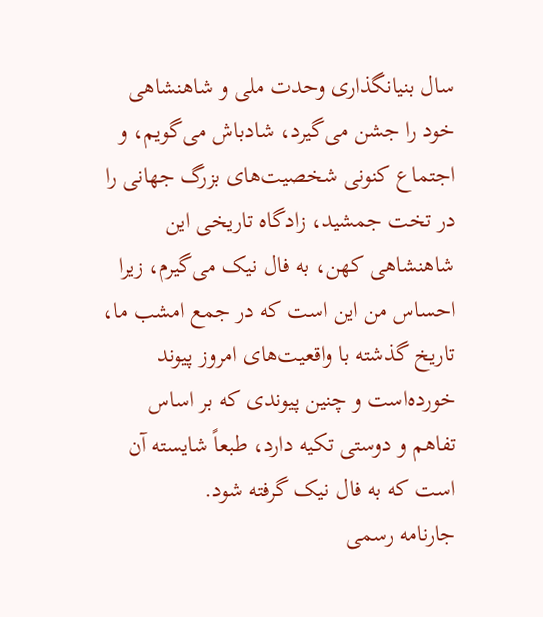سال بنیانگذاری وحدت ملی و شاهنشاهی خود را جشن می‌گیرد، شادباش می‌گویم، و اجتماع کنونی شخصیت‌های بزرگ جهانی را در تخت جمشید، زادگاه تاریخی این شاهنشاهی کهن، به فال نیک می‌گیرم، زیرا احساس من این است که در جمع امشب ما، تاریخ گذشته با واقعیت‌های امروز پیوند خورده‌است و چنین پیوندی که بر اساس تفاهم و دوستی تکیه دارد، طبعاً شایسته آن است که به فال نیک گرفته شود.
جارنامه رسمی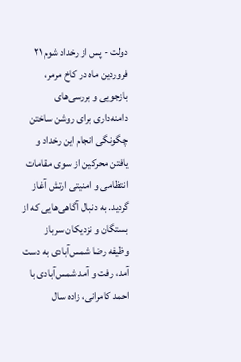دولت - پس از رخداد شوم ۲۱ فروردین ماه در کاخ مرمر، بازجویی و بررسی‌های دامنه‌داری برای روشن ساختن چگونگی انجام این رخداد و یافتن محرکین از سوی مقامات انتظامی و امنیتی ارتش آغاز گردید. به دنبال آگاهی‌هایی که از بستگان و نزدیکان سرباز وظیفه رضا شمس‌آبادی به دست آمد، رفت و آمد شمس‌آبادی با احمد کامرانی، زاده سال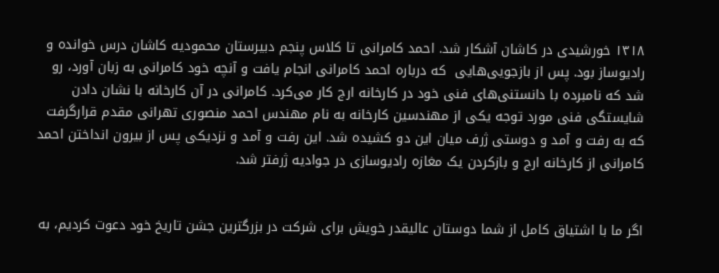۱۳۱۸ خورشیدی در کاشان آشکار شد. احمد کامرانی تا کلاس پنجم دبیرستان محمودیه کاشان درس خوانده و رادیوساز بود. پس از بازجویی‌هایی  که درباره احمد کامرانی انجام یافت و آنچه خود کامرانی به زبان آورد، رو شد که نامبرده با دانستنی‌های فنی خود در کارخانه ارج کار می‌کرد. کامرانی در آن کارخانه با نشان دادن شایستگی فنی مورد توجه یکی از مهندسین کارخانه به نام مهندس احمد منصوری تهرانی مقدم قرارگرفت که به رفت و آمد و دوستی ژرف میان این دو کشیده شد. این رفت و آمد و نزدیکی پس از بیرون انداختن احمد کامرانی از کارخانه ارج و بازکردن یک مغازه رادیوسازی در جوادیه ژرفتر شد.


اگر ما با اشتیاق کامل از شما دوستان عالیقدر خویش برای شرکت در بزرگترین جشن تاریخ خود دعوت کردیم، به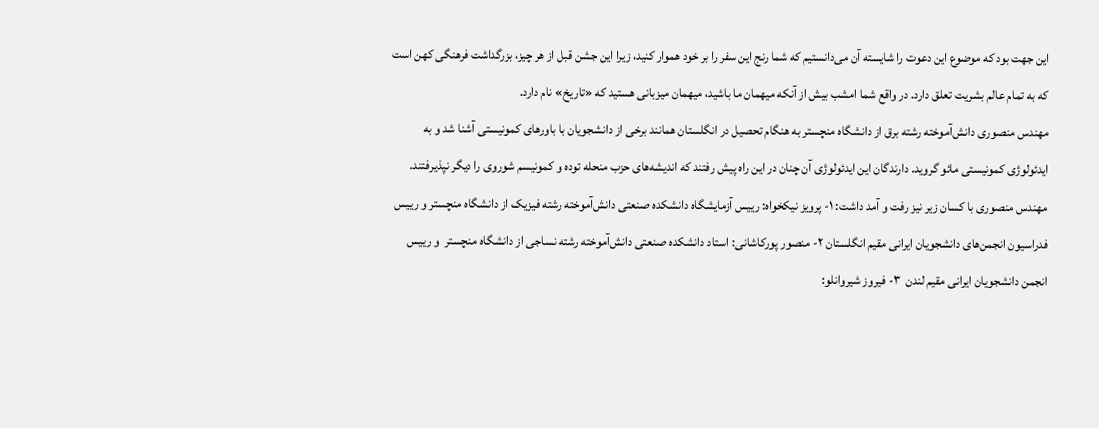این جهت بود که موضوع این دعوت را شایسته آن می‌دانستیم که شما رنج این سفر را بر خود هموار کنید، زیرا این جشن قبل از هر چیز، بزرگداشت فرهنگی کهن است که به تمام عالم بشریت تعلق دارد. در واقع شما امشب بیش از آنکه میهمان ما باشید، میهمان میزبانی هستید که «تاریخ» نام دارد.
مهندس منصوری دانش‌آموخته رشته برق از دانشگاه منچستر به هنگام تحصیل در انگلستان همانند برخی از دانشجویان با باورهای کمونیستی آشنا شد و به ایدئولوژی کمونیستی مائو گروید. دارندگان این ایدئولوژی آن چنان در این راه پیش رفتند که اندیشه‌های حزب منحله توده و کمونیسم شوروی را دیگر نپذیرفتند. مهندس منصوری با کسان زیر نیز رفت و آمد داشت: ۱- پرویز نیکخواه: رییس آزمایشگاه دانشکده صنعتی دانش‌آموخته رشته فیزیک از دانشگاه منچستر و رییس فدراسیون انجمن‌های دانشجویان ایرانی مقیم انگلستان ۲- منصور پورکاشانی: استاد دانشکده صنعتی دانش‌آموخته رشته نساجی از دانشگاه منچستر  و رییس انجمن دانشجویان ایرانی مقیم لندن  ۳- فیروز شیروانلو: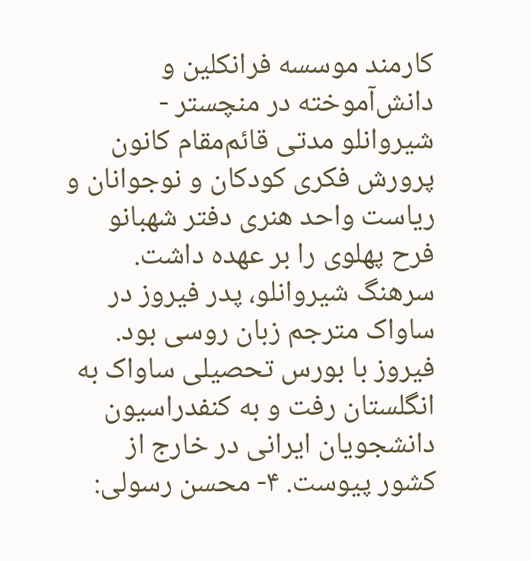کارمند موسسه فرانکلین و دانش‌آموخته در منچستر - شیروانلو مدتی قائم‌مقام کانون پرورش فکری کودکان و نوجوانان و ریاست واحد هنری دفتر شهبانو فرح پهلوی را بر عهده داشت. سرهنگ شیروانلو، پدر فیروز در ساواک مترجم زبان روسی بود. فیروز با بورس تحصیلی ساواک به انگلستان رفت و به کنفدراسیون دانشجویان ایرانی در خارج از کشور پیوست. ۴- محسن رسولی: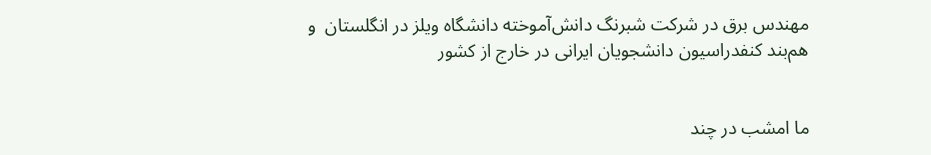مهندس برق در شرکت شبرنگ دانش‌آموخته دانشگاه ویلز در انگلستان  و هم‌بند کنفدراسیون دانشجویان ایرانی در خارج از کشور


ما امشب در چند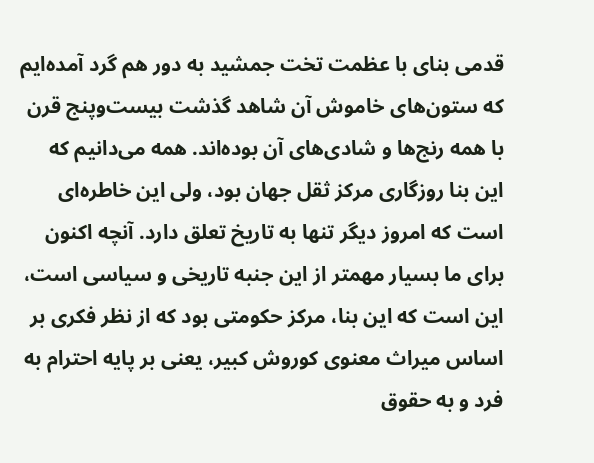قدمی بنای با عظمت تخت جمشید به دور هم گرد آمده‌ایم که ستون‌های خاموش آن شاهد گذشت بیست‌وپنج قرن با همه رنج‌ها و شادی‌های آن بوده‌اند. همه می‌دانیم که این بنا روزگاری مرکز ثقل جهان بود، ولی این خاطره‌ای است که امروز دیگر تنها به تاریخ تعلق دارد. آنچه اکنون برای ما بسیار مهمتر از این جنبه تاریخی و سیاسی است، این است که این بنا، مرکز حکومتی بود که از نظر فکری بر اساس میراث معنوی کوروش کبیر، یعنی بر پایه احترام به فرد و به حقوق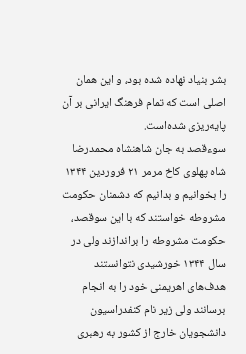بشر بنیاد نهاده شده بود، و این همان اصلی است که تمام فرهنگ ایرانی بر آن پایه‌ریزی شده‌است.
سوءقصد به جان شاهنشاه محمدرضا شاه پهلوی کاخ مرمر ۲۱ فروردین ۱۳۴۴ را بخوانیم و بدانیم که دشمنان حکومت مشروطه خواستند که با این سوقصد، حکومت مشروطه را براندازند ولی در سال ۱۳۴۴ خورشیدی نتوانستند هدف‌های اهریمنی خود را به انجام برسانند ولی زیر نام کنفدراسیون دانشجویان خارج از کشور به رهبری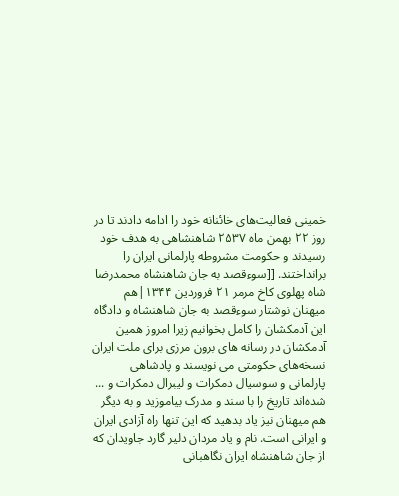خمینی فعالیت‌های خائنانه خود را ادامه دادند تا در روز ۲۲ بهمن ماه ۲۵۳۷ شاهنشاهی به هدف خود رسیدند و حکومت مشروطه پارلمانی ایران را برانداختند. [[سوءقصد به جان شاهنشاه محمدرضا شاه پهلوی کاخ مرمر ۲۱ فروردین ۱۳۴۴|هم میهنان نوشتار سوءقصد به جان شاهنشاه و دادگاه این آدمکشان را کامل بخوانیم زیرا امروز همین آدمکشان در رسانه های برون مرزی برای ملت ایران نسخه‌های حکومتی می نویسند و پادشاهی پارلمانی و سوسیال دمکرات و لیبرال دمکرات و ... شده‌اند تاریخ را با سند و مدرک بیاموزید و به دیگر هم میهنان نیز یاد بدهید که این تنها راه آزادی ایران و ایرانی است. نام و یاد مردان دلیر گارد جاویدان که از جان شاهنشاه ایران نگاهبانی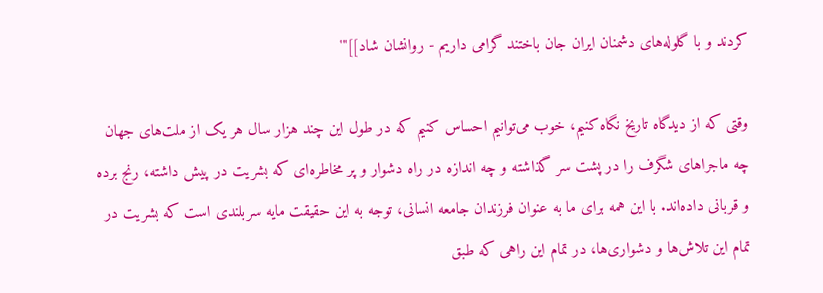کردند و با گلوله‌های دشمنان ایران جان باختند گرامی داریم - روانشان شاد]]'''

وقتی که از دیدگاه تاریخ نگاه کنیم، خوب می‌توانیم احساس کنیم که در طول این چند هزار سال هر یک از ملت‌های جهان چه ماجراهای شگرف را در پشت سر گذاشته و چه اندازه در راه دشوار و پر مخاطره‌ای که بشریت در پیش داشته، رنج برده و قربانی داده‌اند. با این همه برای ما به عنوان فرزندان جامعه انسانی، توجه به این حقیقت مایه سربلندی است که بشریت در تمام این تلاش‌ها و دشواری‌ها، در تمام این راهی که طبق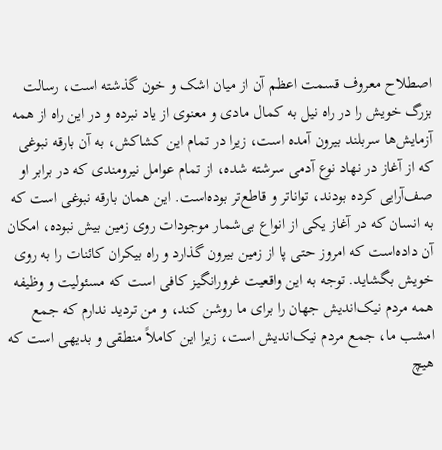اصطلاح معروف قسمت اعظم آن از میان اشک و خون گذشته است، رسالت بزرگ خویش را در راه نیل به کمال مادی و معنوی از یاد نبرده و در این راه از همه آزمایش‌ها سربلند بیرون آمده است، زیرا در تمام این کشاکش، به آن بارقه نبوغی که از آغاز در نهاد نوع آدمی سرشته شده، از تمام عوامل نیرومندی که در برابر او صف‌آرایی کرده بودند، تواناتر و قاطع‌تر بوده‌است. این همان بارقه نبوغی است که به انسان که در آغاز یکی از انواع بی‌شمار موجودات روی زمین بیش نبوده، امکان آن داده‌است که امروز حتی پا از زمین بیرون گذارد و راه بیکران کائنات را به روی خویش بگشاید. توجه به این واقعیت غرورانگیز کافی است که مسئولیت و وظیفه همه مردم نیک‌اندیش جهان را برای ما روشن کند، و من تردید ندارم که جمع امشب ما، جمع مردم نیک‌اندیش است، زیرا این کاملاً منطقی و بدیهی است که هیچ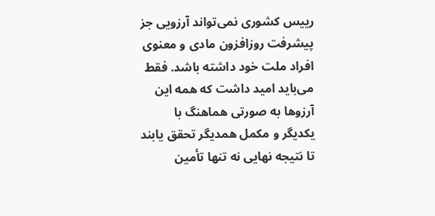رییس کشوری نمی‌تواند آرزویی جز پیشرفت روزافزون مادی و معنوی افراد ملت خود داشته باشد. فقط می‌باید امید داشت که همه این آرزوها به صورتی هماهنگ با یکدیگر و مکمل همدیگر تحقق یابند تا نتیجه نهایی نه تنها تأمین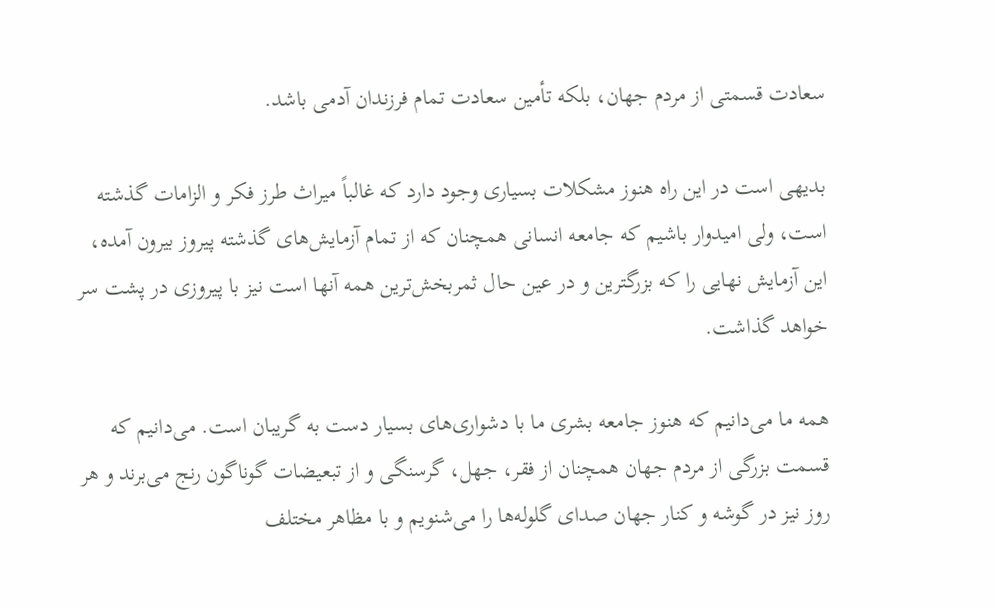سعادت قسمتی از مردم جهان، بلکه تأمین سعادت تمام فرزندان آدمی باشد.

بدیهی است در این راه هنوز مشکلات بسیاری وجود دارد که غالباً میراث طرز فکر و الزامات گذشته است، ولی امیدوار باشیم که جامعه انسانی همچنان که از تمام آزمایش‌های گذشته پیروز بیرون آمده، این آزمایش نهایی را که بزرگترین و در عین حال ثمربخش‌ترین همه آنها است نیز با پیروزی در پشت سر خواهد گذاشت.

همه ما می‌دانیم که هنوز جامعه بشری ما با دشواری‌های بسیار دست به گریبان است. می‌دانیم که قسمت بزرگی از مردم جهان همچنان از فقر، جهل، گرسنگی و از تبعیضات گوناگون رنج می‌برند و هر روز نیز در گوشه و کنار جهان صدای گلوله‌ها را می‌شنویم و با مظاهر مختلف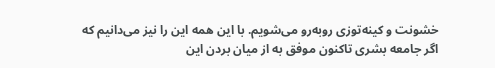خشونت و کینه‌توزی روبه‌رو می‌شویم. با این همه این را نیز می‌دانیم که اگر جامعه بشری تاکنون موفق به از میان بردن این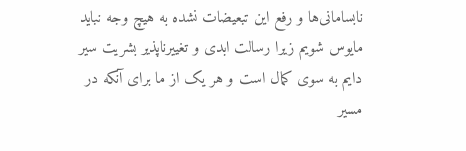نابسامانی‌ها و رفع این تبعیضات نشده به هیچ وجه نباید مایوس شویم زیرا رسالت ابدی و تغییرناپذیر بشریت سیر دایم به سوی کمال است و هر یک از ما برای آنکه در مسیر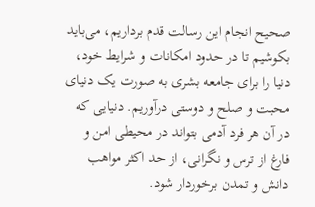صحیح انجام این رسالت قدم برداریم، می‌باید بکوشیم تا در حدود امکانات و شرایط خود،  دنیا را برای جامعه بشری به صورت یک دنیای محبت و صلح و دوستی درآوریم. دنیایی که در آن هر فرد آدمی بتواند در محیطی امن و فارغ از ترس و نگرانی، از حد اکثر مواهب دانش و تمدن برخوردار شود.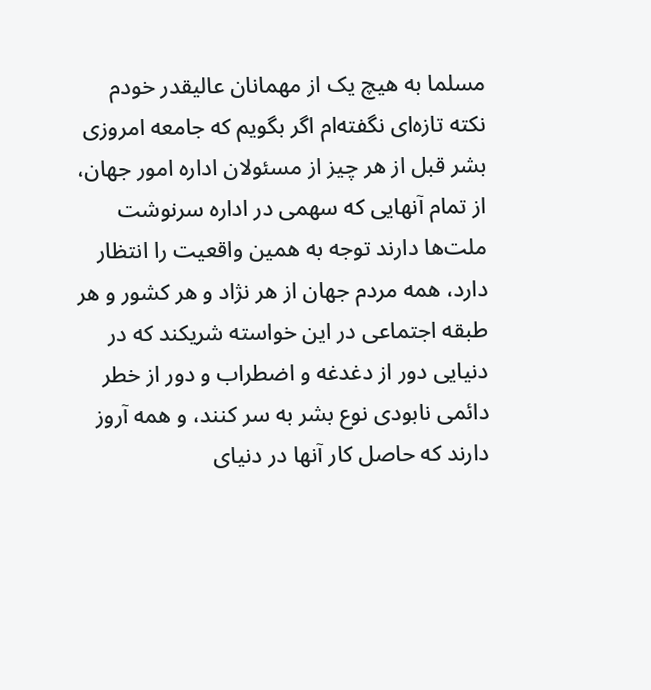مسلما به هیچ یک از مهمانان عالیقدر خودم نکته تازه‌ای نگفته‌ام اگر بگویم که جامعه امروزی بشر قبل از هر چیز از مسئولان اداره امور جهان، از تمام آنهایی که سهمی در اداره سرنوشت ملت‌ها دارند توجه به همین واقعیت را انتظار دارد، همه مردم جهان از هر نژاد و هر کشور و هر طبقه اجتماعی در این خواسته شریکند که در دنیایی دور از دغدغه و اضطراب و دور از خطر دائمی نابودی نوع بشر به سر کنند، و همه آروز دارند که حاصل کار آنها در دنیای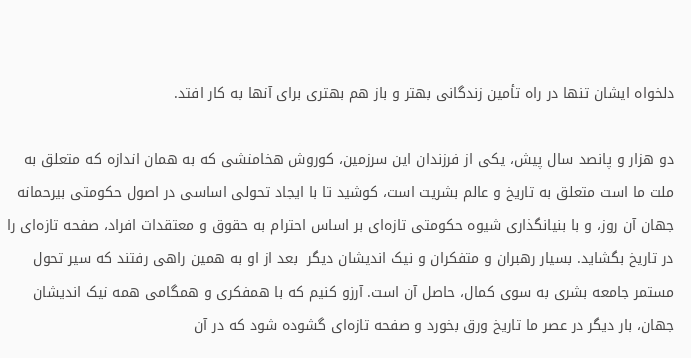دلخواه ایشان تنها در راه تأمین زندگانی بهتر و باز هم بهتری برای آنها به کار افتد.

دو هزار و پانصد سال پیش، یکی از فرزندان این سرزمین، کوروش هخامنشی که به همان اندازه که متعلق به ملت ما است متعلق به تاریخ و عالم بشریت است، کوشید تا با ایجاد تحولی اساسی در اصول حکومتی بیرحمانه جهان آن روز، و با بنیانگذاری شیوه حکومتی تازه‌ای بر اساس احترام به حقوق و معتقدات افراد، صفحه تازه‌ای را در تاریخ بگشاید. بسیار رهبران و متفکران و نیک اندیشان دیگر  بعد از او به همین راهی رفتند که سیر تحول مستمر جامعه بشری به سوی کمال، حاصل آن است. آرزو کنیم که با همفکری و همگامی همه نیک اندیشان جهان، بار دیگر در عصر ما تاریخ ورق بخورد و صفحه تازه‌ای گشوده شود که در آن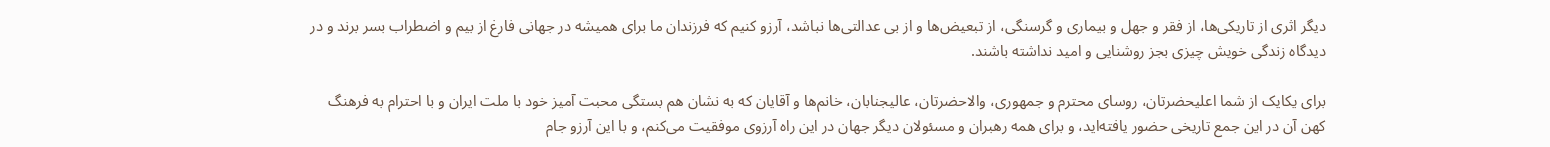دیگر اثری از تاریکی‌ها، از فقر و جهل و بیماری و گرسنگی، از تبعیض‌ها و از بی عدالتی‌ها نباشد، آرزو کنیم که فرزندان ما برای همیشه در جهانی فارغ از بیم و اضطراب بسر برند و در دیدگاه زندگی خویش چیزی بجز روشنایی و امید نداشته باشند.

برای یکایک از شما اعلیحضرتان، روسای محترم و جمهوری، والاحضرتان، عالیجنابان، خانم‌ها و آقایان که به نشان هم بستگی محبت آمیز خود با ملت ایران و با احترام به فرهنگ کهن آن در این جمع تاریخی حضور یافته‌اید، و برای همه رهبران و مسئولان دیگر جهان در این راه آرزوی موفقیت می‌کنم، و با این آرزو جام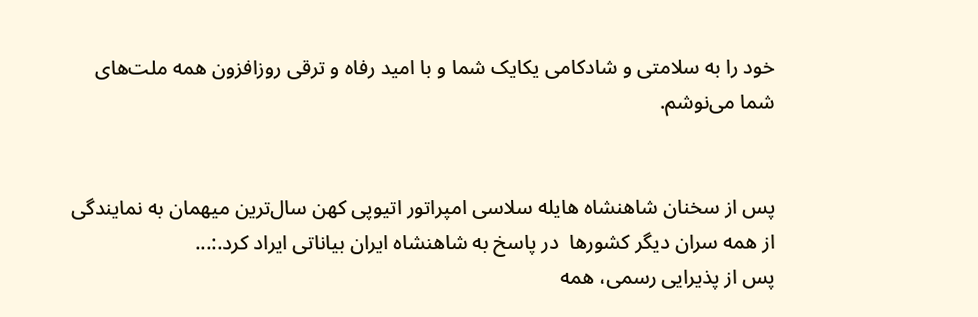خود را به سلامتی و شادکامی یکایک شما و با امید رفاه و ترقی روزافزون همه ملت‌های شما می‌نوشم.


پس از سخنان شاهنشاه هایله سلاسی امپراتور اتیوپی کهن سال‌ترین میهمان به نمایندگی از همه سران دیگر کشورها  در پاسخ به شاهنشاه ایران بیاناتی ایراد کرد.:...
پس از پذیرایی رسمی، همه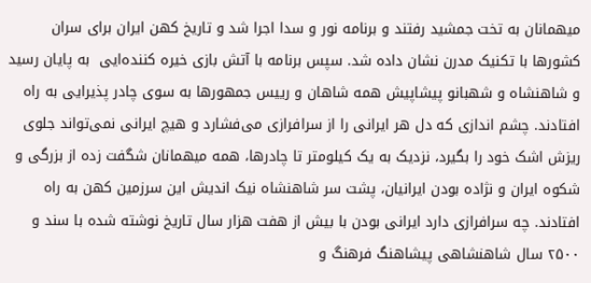میهمانان به تخت جمشید رفتند و برنامه نور و سدا اجرا شد و تاریخ کهن ایران برای سران کشورها با تکنیک مدرن نشان داده شد. سپس برنامه با آتش بازی خیره کننده‌ایی  به پایان رسید و شاهنشاه و شهبانو پیشاپیش همه شاهان و رییس جمهورها به سوی چادر پذیرایی به راه افتادند. چشم اندازی که دل هر ایرانی را از سرافرازی می‌فشارد و هیچ ایرانی نمی‌تواند جلوی ریزش اشک خود را بگیرد، نزدیک به یک کیلومتر تا چادرها، همه میهمانان شگفت زده از بزرگی و شکوه ایران و نژاده بودن ایرانیان، پشت سر شاهنشاه نیک اندیش این سرزمین کهن به راه افتادند. چه سرافرازی دارد ایرانی بودن با بیش از هفت هزار سال تاریخ نوشته شده با سند و ۲۵۰۰ سال شاهنشاهی پیشاهنگ فرهنگ و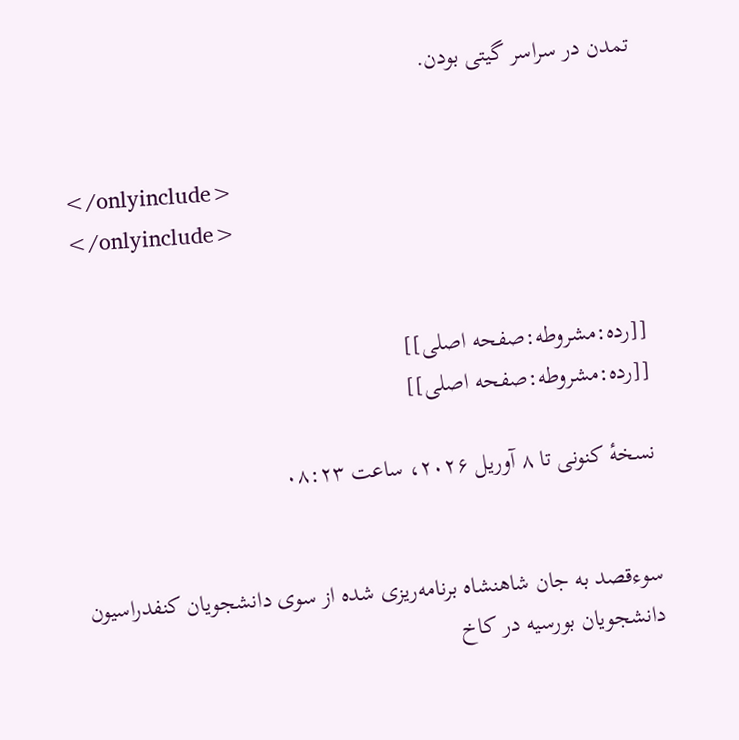تمدن در سراسر گیتی بودن.


</onlyinclude>
</onlyinclude>


[[رده:مشروطه:صفحه اصلی]]
[[رده:مشروطه:صفحه اصلی]]

نسخهٔ کنونی تا ۸ آوریل ۲۰۲۶، ساعت ۰۸:۲۳


سوءقصد به جان شاهنشاه برنامه‌ریزی شده از سوی دانشجویان کنفدراسیون
دانشجویان بورسیه در کاخ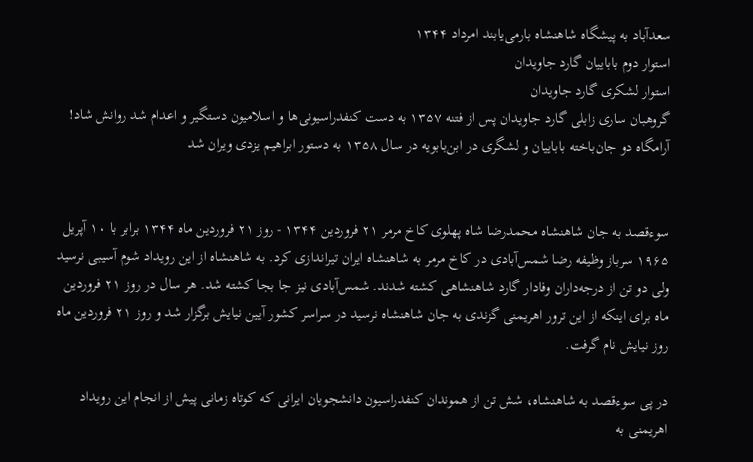سعدآباد به پیشگاه شاهنشاه بارمی‌یابند امرداد ۱۳۴۴
استوار دوم باباییان گارد جاویدان
استوار لشکری گارد جاویدان
گروهبان ساری زابلی گارد جاویدان پس از فتنه ۱۳۵۷ به دست کنفدراسیونی‌ها و اسلامیون دستگیر و اعدام شد روانش شاد!
آرامگاه دو جان‌باخته باباییان و لشگری در ابن‌بابویه در سال ۱۳۵۸ به دستور ابراهیم یزدی ویران شد


سوءقصد به جان شاهنشاه محمدرضا شاه پهلوی کاخ مرمر ۲۱ فروردین ۱۳۴۴ - روز ۲۱ فروردین ماه ۱۳۴۴ برابر با ۱۰ آپریل ۱۹۶۵ سرباز وظیفه رضا شمس‌آبادی در کاخ مرمر به شاهنشاه ایران تیراندازی کرد. به شاهنشاه از این رویداد شوم آسیبی نرسید ولی دو تن از درجه‌داران وفادار گارد شاهنشاهی کشته شدند. شمس‌آبادی نیز جا بجا کشته شد. هر سال در روز ۲۱ فروردین ماه برای اینکه از این ترور اهریمنی گزندی به جان شاهنشاه نرسید در سراسر کشور آیین نیایش برگزار شد و روز ۲۱ فروردین ماه روز نیایش نام گرفت.

در پی سوءقصد به شاهنشاه، شش تن از هموندان کنفدراسیون دانشجویان ایرانی که کوتاه زمانی پیش از انجام این رویداد اهریمنی به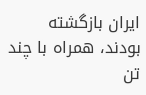ایران بازگشته بودند، همراه با چند تن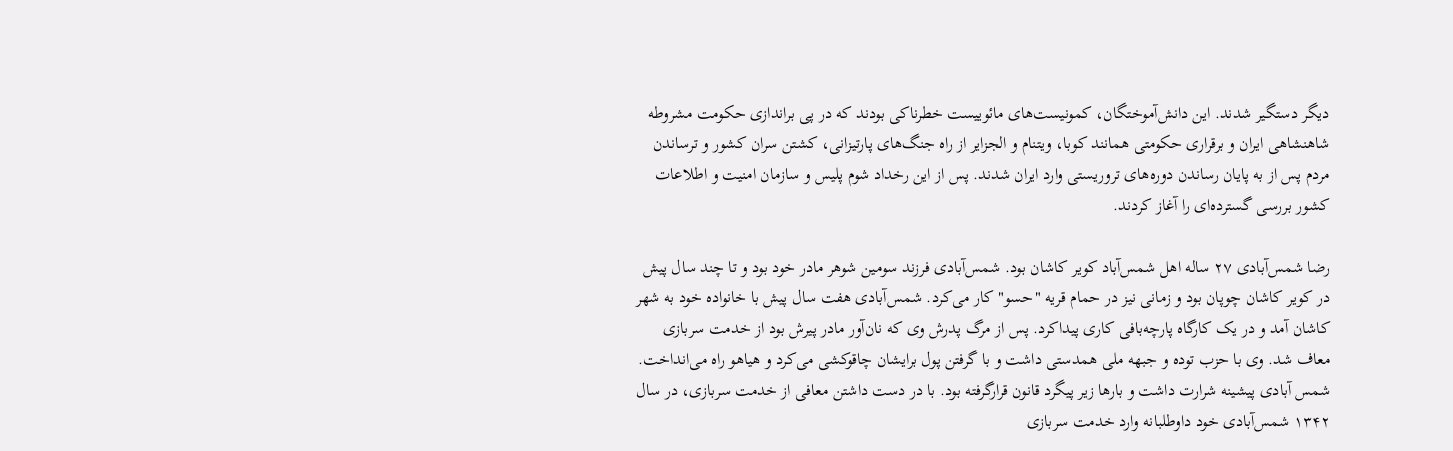دیگر دستگیر شدند. این دانش‌آموختگان، کمونیست‌های مائوییست خطرناکی بودند که در پی براندازی حکومت مشروطه شاهنشاهی ایران و برقراری حکومتی همانند کوبا، ویتنام و الجزایر از راه جنگ‌های پارتیزانی، کشتن سران کشور و ترساندن مردم پس از به پایان رساندن دوره‌های تروریستی وارد ایران شدند. پس از این رخداد شوم پلیس و سازمان امنیت و اطلاعات کشور بررسی گسترده‌ای را آغاز کردند.

رضا شمس‌آبادی ۲۷ ساله اهل شمس‌آباد کویر کاشان بود. شمس‌آبادی فرزند سومین شوهر مادر خود بود و تا چند سال پیش در کویر کاشان چوپان بود و زمانی نیز در حمام قریه "حسو" کار می‌کرد. شمس‌آبادی هفت سال پیش با خانواده خود به شهر کاشان آمد و در یک کارگاه پارچه‌بافی کاری پیداکرد. پس از مرگ پدرش وی که نان‌آور مادر پیرش بود از خدمت سربازی معاف شد. وی با حزب توده و جبهه ملی همدستی داشت و با گرفتن پول برایشان چاقوکشی می‌کرد و هیاهو راه می‌انداخت. شمس آبادی پیشینه شرارت داشت و بارها زیر پیگرد قانون قرارگرفته بود. با در دست داشتن معافی از خدمت سربازی، در سال ۱۳۴۲ شمس‌آبادی خود داوطلبانه وارد خدمت سربازی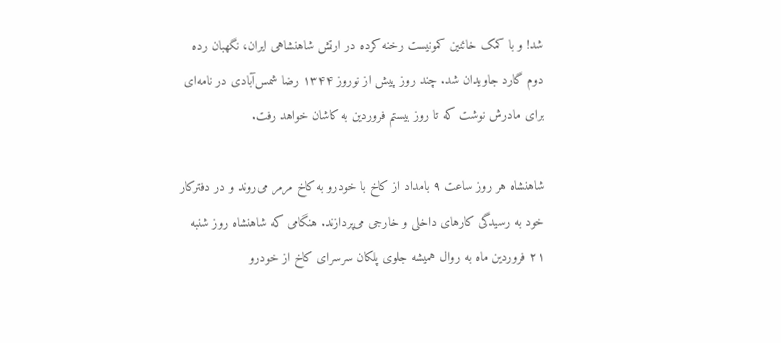شد! و با کمک خائنین کمونیست رخنه کرده در ارتش شاهنشاهی ایران، نگهبان رده دوم گارد جاویدان شد. چند روز پیش از نوروز ۱۳۴۴ رضا شمس‌آبادی در نامه‌ای برای مادرش نوشت که تا روز بیستم فروردین به کاشان خواهد رفت.

شاهنشاه هر روز ساعت ۹ بامداد از کاخ با خودرو به کاخ مرمر می‌روند و در دفترکار خود به رسیدگی کارهای داخلی و خارجی می‌پردازند. هنگامی که شاهنشاه روز شنبه ۲۱ فروردین ماه به روال همیشه جلوی پلکان سرسرای کاخ از خودرو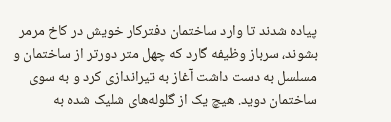پیاده شدند تا وارد ساختمان دفترکار خویش در کاخ مرمر بشوند، سرباز وظیفه گارد که چهل متر دورتر از ساختمان و مسلسل به دست داشت آغاز به تیراندازی کرد و به سوی ساختمان دوید. هیچ یک از گلوله‌های شلیک شده به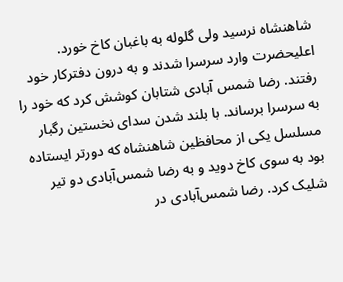شاهنشاه نرسید ولی گلوله به باغبان کاخ خورد. اعلیحضرت وارد سرسرا شدند و به درون دفترکار خود رفتند. رضا شمس آبادی شتابان کوشش کرد که خود را به سرسرا برساند. با بلند شدن سدای نخستین رگبار مسلسل یکی از محافظین شاهنشاه که دورتر ایستاده بود به سوی کاخ دوید و به رضا شمس‌آبادی دو تیر شلیک کرد. رضا شمس‌آبادی در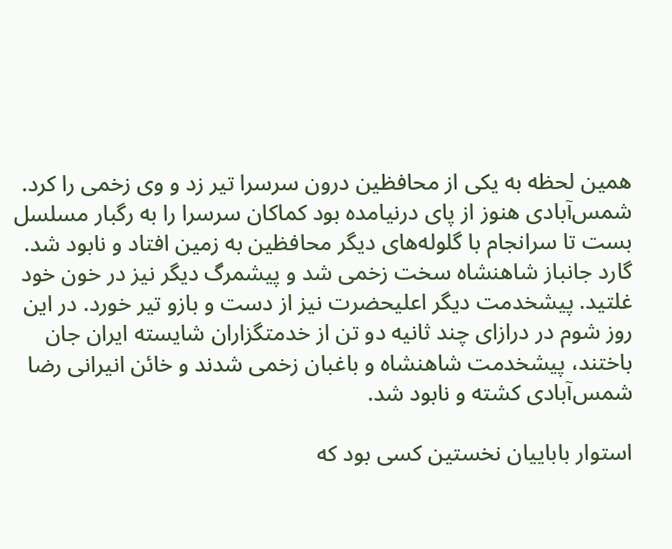همین لحظه به یکی از محافظین درون سرسرا تیر زد و وی زخمی را کرد. شمس‌آبادی هنوز از پای درنیامده بود کماکان سرسرا را به رگبار مسلسل بست تا سرانجام با گلوله‌های دیگر محافظین به زمین افتاد و نابود شد. گارد جانباز شاهنشاه سخت زخمی شد و پیشمرگ دیگر نیز در خون خود غلتید. پیشخدمت دیگر اعلیحضرت نیز از دست و بازو تیر خورد. در این روز شوم در درازای چند ثانیه دو تن از خدمتگزاران شایسته ایران جان باختند، پیشخدمت شاهنشاه و باغبان زخمی شدند و خائن انیرانی رضا شمس‌آبادی کشته و نابود شد.

استوار باباییان نخستین کسی بود که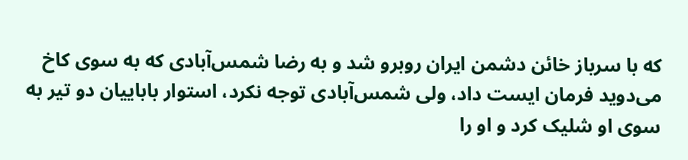که با سرباز خائن دشمن ایران روبرو شد و به رضا شمس‌آبادی که به سوی کاخ می‌دوید فرمان ایست داد، ولی شمس‌آبادی توجه نکرد، استوار باباییان دو تیر به سوی او شلیک کرد و او را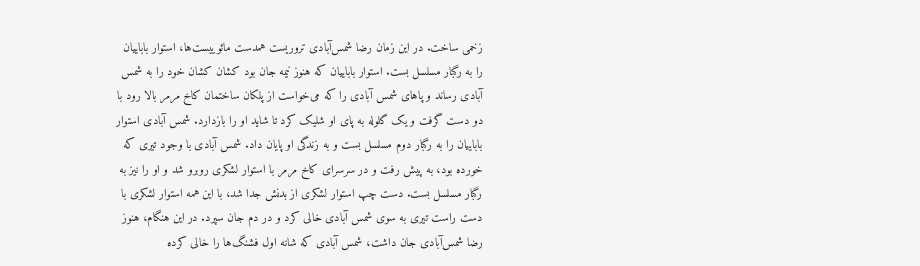زخمی ساخت. در این زمان رضا شمس‌آبادی تروریست همدست مائوییست‌ها، استوار باباییان را به رگبار مسلسل بست. استوار باباییان که هنوز نیمه جان بود کشان کشان خود را به شمس آبادی رساند و پاهای شمس آبادی را که می‌خواست از پلکان ساختمان کاخ مرمر بالا رود با دو دست گرفت و یک گلوله به پای او شلیک کرد تا شاید او را بازدارد. شمس آبادی استوار باباییان را به رگبار دوم مسلسل بست و به زندگی او پایان داد. شمس آبادی با وجود تیری که خورده بود، به پیش رفت و در سرسرای کاخ مرمر با استوار لشکری روبرو شد و او را نیز به رگبار مسلسل بست. دست چپ استوار لشکری از بدنش جدا شد، با این همه استوار لشکری با دست راست تیری به سوی شمس آبادی خالی کرد و در دم جان سپرد. در این هنگام، هنوز رضا شمس‌آبادی جان داشت، شمس آبادی که شانه اول فشنگ‌ها را خالی کرده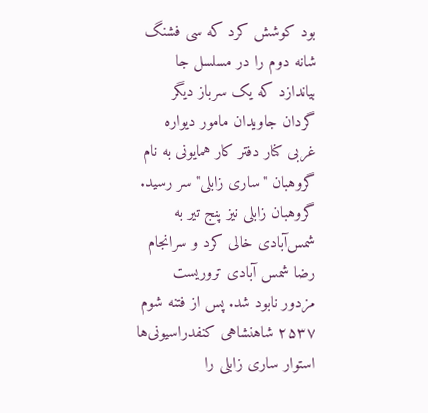بود کوشش کرد که سی فشنگ شانه دوم را در مسلسل جا بیاندازد که یک سرباز دیگر گردان جاویدان مامور دیواره غربی کنار دفتر کار همایونی به نام گروهبان "ساری زابلی" سر رسید. گروهبان زابلی نیز پنج تیر به شمس‌آبادی خالی کرد و سرانجام رضا شمس آبادی تروریست مزدور نابود شد. پس از فتنه شوم ۲۵۳۷ شاهنشاهی کنفدراسیونی‌ها استوار ساری زابلی را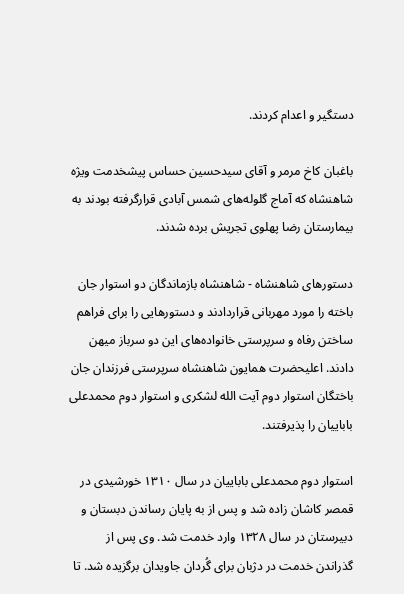دستگیر و اعدام کردند.

باغبان کاخ مرمر و آقای سیدحسین حساس پیشخدمت ویژه شاهنشاه که آماج گلوله‌های شمس آبادی قرارگرفته بودند به بیمارستان رضا پهلوی تجریش برده شدند.

دستورهای شاهنشاه - شاهنشاه بازماندگان دو استوار جان باخته را مورد مهربانی قراردادند و دستورهایی را برای فراهم ساختن رفاه و سرپرستی خانواده‌های این دو سرباز میهن دادند. اعلیحضرت همایون شاهنشاه سرپرستی فرزندان جان باختگان استوار دوم آیت الله لشکری و استوار دوم محمدعلی باباییان را پذیرفتند.

استوار دوم محمدعلی باباییان در سال ۱۳۱۰ خورشیدی در قمصر کاشان زاده شد و پس از به پایان رساندن دبستان و دبیرستان در سال ۱۳۲۸ وارد خدمت شد. وی پس از گذراندن خدمت در دژبان برای گُردان جاویدان برگزیده شد. تا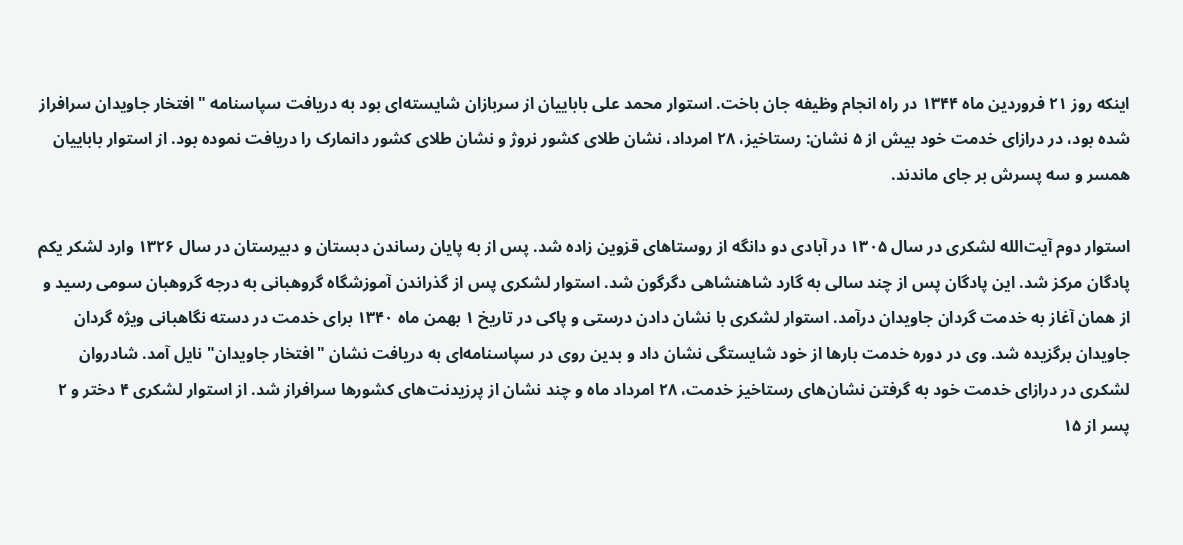اینکه روز ۲۱ فروردین ماه ۱۳۴۴ در راه انجام وظیفه جان باخت. استوار محمد علی باباییان از سربازان شایسته‌ای بود به دریافت سپاسنامه "افتخار جاویدان سرافراز شده بود، در درازای خدمت خود بیش از ۵ نشان: رستاخیز، ۲۸ امرداد، نشان طلای کشور نروژ و نشان طلای کشور دانمارک را دریافت نموده بود. از استوار باباییان همسر و سه پسرش بر جای ماندند.

استوار دوم آیت‌الله لشکری در سال ۱۳۰۵ در آبادی دو دانگه از روستاهای قزوین زاده شد. پس از به پایان رساندن دبستان و دبیرستان در سال ۱۳۲۶ وارد لشکر یکم پادگان مرکز شد. این پادگان پس از چند سالی به گارد شاهنشاهی دگرگون شد. استوار لشکری پس از گذراندن آموزشگاه گروهبانی به درجه گروهبان سومی رسید و از همان آغاز به خدمت گردان جاویدان درآمد. استوار لشکری با نشان دادن درستی و پاکی در تاریخ ۱ بهمن ماه ۱۳۴۰ برای خدمت در دسته نگاهبانی ویژه گردان جاویدان برگزیده شد. وی در دوره خدمت بارها از خود شایستگی نشان داد و بدین روی در سپاسنامه‌ای به دریافت نشان "افتخار جاویدان" نایل آمد. شادروان لشکری در درازای خدمت خود به گرفتن نشان‌های رستاخیز خدمت، ۲۸ امرداد ماه و چند نشان از پرزیدنت‌های کشورها سرافراز شد. از استوار لشکری ۴ دختر و ۲ پسر از ۱۵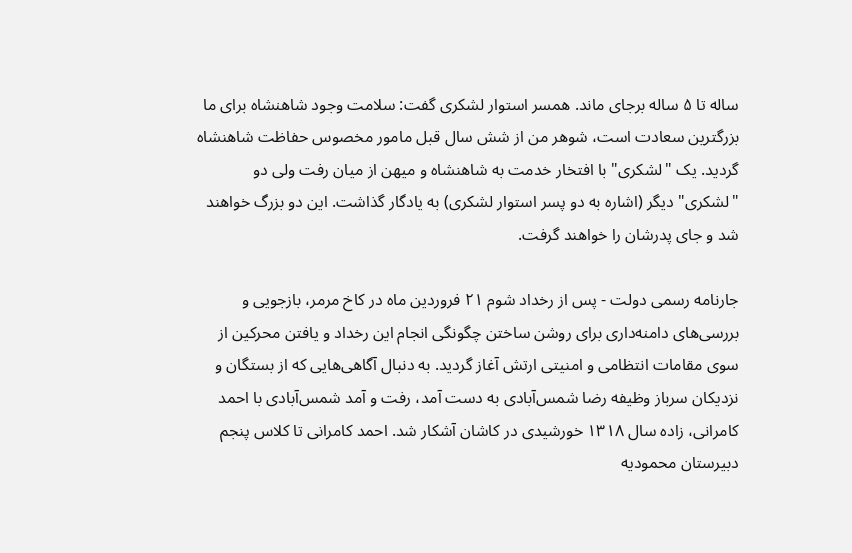ساله تا ۵ ساله برجای ماند. همسر استوار لشکری گفت: سلامت وجود شاهنشاه برای ما بزرگترین سعادت است، شوهر من از شش سال قبل مامور مخصوس حفاظت شاهنشاه گردید. یک "لشکری" با افتخار خدمت به شاهنشاه و میهن از میان رفت ولی دو "لشکری" دیگر (اشاره به دو پسر استوار لشکری) به یادگار گذاشت. این دو بزرگ خواهند شد و جای پدرشان را خواهند گرفت.

جارنامه رسمی دولت - پس از رخداد شوم ۲۱ فروردین ماه در کاخ مرمر، بازجویی و بررسی‌های دامنه‌داری برای روشن ساختن چگونگی انجام این رخداد و یافتن محرکین از سوی مقامات انتظامی و امنیتی ارتش آغاز گردید. به دنبال آگاهی‌هایی که از بستگان و نزدیکان سرباز وظیفه رضا شمس‌آبادی به دست آمد، رفت و آمد شمس‌آبادی با احمد کامرانی، زاده سال ۱۳۱۸ خورشیدی در کاشان آشکار شد. احمد کامرانی تا کلاس پنجم دبیرستان محمودیه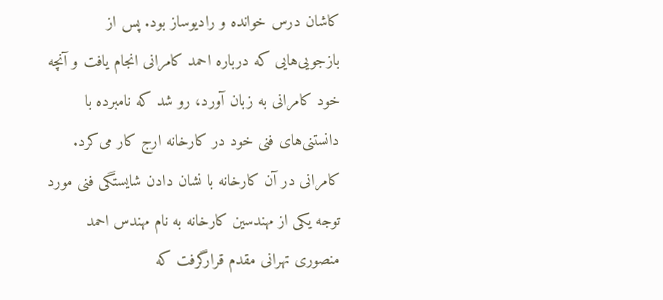کاشان درس خوانده و رادیوساز بود. پس از بازجویی‌هایی که درباره احمد کامرانی انجام یافت و آنچه خود کامرانی به زبان آورد، رو شد که نامبرده با دانستنی‌های فنی خود در کارخانه ارج کار می‌کرد. کامرانی در آن کارخانه با نشان دادن شایستگی فنی مورد توجه یکی از مهندسین کارخانه به نام مهندس احمد منصوری تهرانی مقدم قرارگرفت که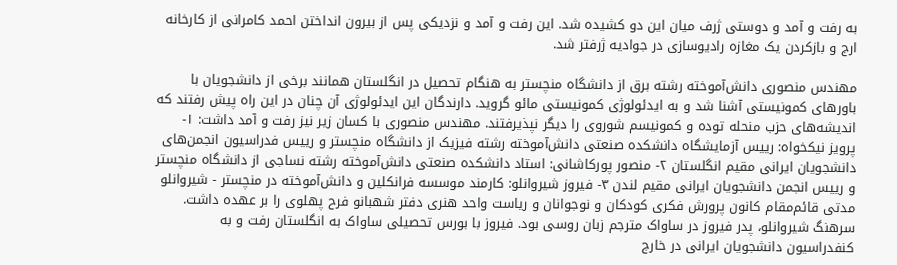به رفت و آمد و دوستی ژرف میان این دو کشیده شد. این رفت و آمد و نزدیکی پس از بیرون انداختن احمد کامرانی از کارخانه ارج و بازکردن یک مغازه رادیوسازی در جوادیه ژرفتر شد.

مهندس منصوری دانش‌آموخته رشته برق از دانشگاه منچستر به هنگام تحصیل در انگلستان همانند برخی از دانشجویان با باورهای کمونیستی آشنا شد و به ایدئولوژی کمونیستی مائو گروید. دارندگان این ایدئولوژی آن چنان در این راه پیش رفتند که اندیشه‌های حزب منحله توده و کمونیسم شوروی را دیگر نپذیرفتند. مهندس منصوری با کسان زیر نیز رفت و آمد داشت: ۱- پرویز نیکخواه: رییس آزمایشگاه دانشکده صنعتی دانش‌آموخته رشته فیزیک از دانشگاه منچستر و رییس فدراسیون انجمن‌های دانشجویان ایرانی مقیم انگلستان ۲- منصور پورکاشانی: استاد دانشکده صنعتی دانش‌آموخته رشته نساجی از دانشگاه منچستر و رییس انجمن دانشجویان ایرانی مقیم لندن ۳- فیروز شیروانلو: کارمند موسسه فرانکلین و دانش‌آموخته در منچستر - شیروانلو مدتی قائم‌مقام کانون پرورش فکری کودکان و نوجوانان و ریاست واحد هنری دفتر شهبانو فرح پهلوی را بر عهده داشت. سرهنگ شیروانلو، پدر فیروز در ساواک مترجم زبان روسی بود. فیروز با بورس تحصیلی ساواک به انگلستان رفت و به کنفدراسیون دانشجویان ایرانی در خارج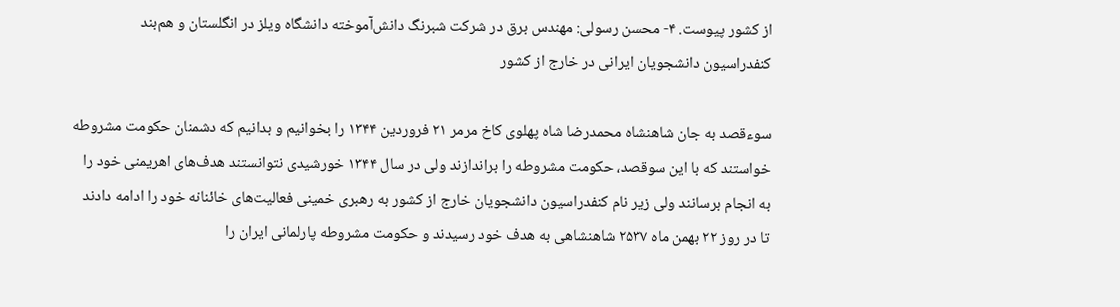از کشور پیوست. ۴- محسن رسولی: مهندس برق در شرکت شبرنگ دانش‌آموخته دانشگاه ویلز در انگلستان و هم‌بند کنفدراسیون دانشجویان ایرانی در خارج از کشور

سوءقصد به جان شاهنشاه محمدرضا شاه پهلوی کاخ مرمر ۲۱ فروردین ۱۳۴۴ را بخوانیم و بدانیم که دشمنان حکومت مشروطه خواستند که با این سوقصد، حکومت مشروطه را براندازند ولی در سال ۱۳۴۴ خورشیدی نتوانستند هدف‌های اهریمنی خود را به انجام برسانند ولی زیر نام کنفدراسیون دانشجویان خارج از کشور به رهبری خمینی فعالیت‌های خائنانه خود را ادامه دادند تا در روز ۲۲ بهمن ماه ۲۵۳۷ شاهنشاهی به هدف خود رسیدند و حکومت مشروطه پارلمانی ایران را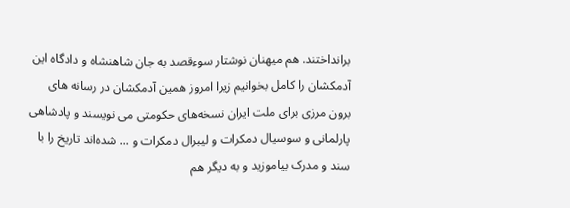برانداختند. هم میهنان نوشتار سوءقصد به جان شاهنشاه و دادگاه این آدمکشان را کامل بخوانیم زیرا امروز همین آدمکشان در رسانه های برون مرزی برای ملت ایران نسخه‌های حکومتی می نویسند و پادشاهی پارلمانی و سوسیال دمکرات و لیبرال دمکرات و ... شده‌اند تاریخ را با سند و مدرک بیاموزید و به دیگر هم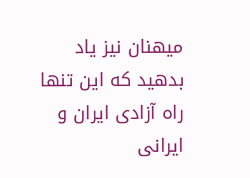میهنان نیز یاد بدهید که این تنها راه آزادی ایران و ایرانی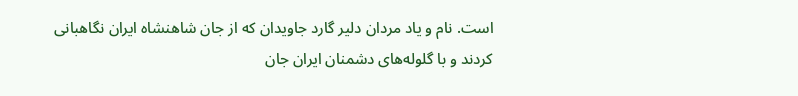است. نام و یاد مردان دلیر گارد جاویدان که از جان شاهنشاه ایران نگاهبانی کردند و با گلوله‌های دشمنان ایران جان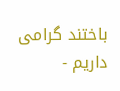باختند گرامی داریم -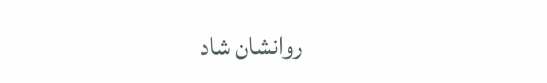روانشان شاد